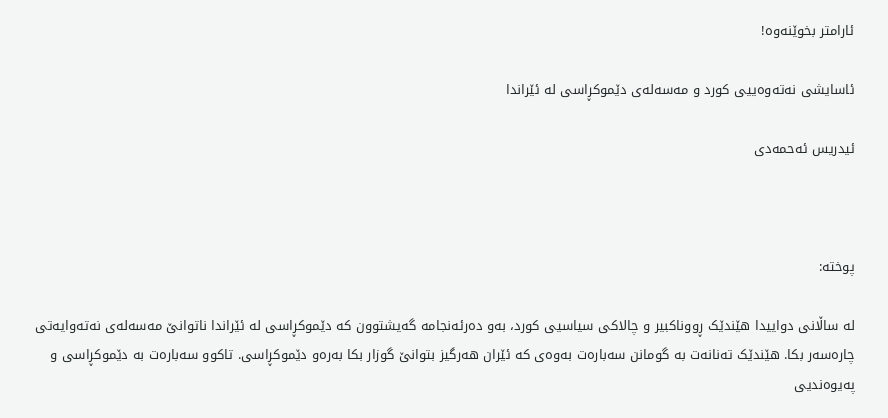ئارامتر بخوێنەوە!

ئاسایشی نەتەوەییی کورد و مەسەلەی دێموکڕاسی لە ئێراندا

ئیدریس ئەحمەدی



پوختە:

لە ساڵانی دواییدا هێندێک ڕووناکبیر و چالاکی سیاسیی کورد، بەو دەرئەنجامە گەیشتوون کە دێموکڕاسی لە ئێراندا ناتوانێ مەسەلەی نەتەوایەتی چارەسەر بکا. هێندێک تەنانەت بە گومانن سەبارەت بەوەی کە ئێران هەرگیز بتوانێ گوزار بکا بەرەو دێموکڕاسی. تاکوو سەبارەت بە دێموکڕاسی و پەیوەندیی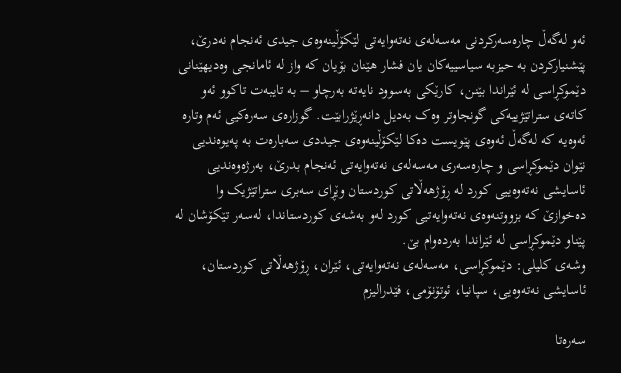ئەو لەگەڵ چارەسەرکردنی مەسەلەی نەتەوایەتی لێکۆڵینەوەی جیدی ئەنجام نەدرێ، پێشنیارکردن بە حیزبە سیاسییەکان یان فشار هێنان بۆیان کە واز لە ئامانجی وەدیهێنانی دێموکڕاسی لە ئێراندا بێنن، کارێکی بەسوود نایەتە بەرچاو – بە تایبەت تاکوو ئەو کاتەی ستراتێژییەکی گونجاوتر وەک بەدیل دانەڕێژرابێت. گوزارەی سەرەکیی ئەم وتارە ئەوەیە کە لەگەڵ ئەوەی پێویست دەکا لێکۆڵینەوەی جیددی سەبارەت بە پەیوەندیی نێوان دێموکڕاسی و چارەسەری مەسەلەی نەتەوایەتی ئەنجام بدرێ، بەرژەوەندیی ئاسایشی نەتەوەییی کورد لە ڕۆژهەڵاتی کوردستان وێڕای سەبری ستراتێژیک وا دەخوازێ کە بزووتنەوەی نەتەوایەتیی کورد لەو بەشەی کوردستاندا، لەسەر تێکۆشان لە پێناو دێموکڕاسی لە ئێراندا بەردەوام بێ.
وشەی کلیلی: دێموکڕاسی، مەسەلەی نەتەوایەتی، ئێران، ڕۆژهەڵاتی کوردستان، ئاسایشی نەتەوەیی، سپانیا، ئوتۆنۆمی، فێدرالیزم

سەرەتا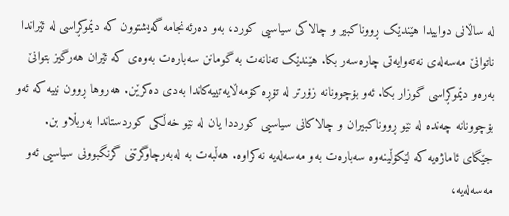لە ساڵانی دواییدا هێندێک ڕووناکبیر و چالاکی سیاسیی کورد، بەو دەرئەنجامە گەیشتوون کە دێموکڕاسی لە ئێراندا ناتوانێ مەسەلەی نەتەوایەتی چارەسەر بکا. هێندێک تەنانەت بە گومانن سەبارەت بەوەی کە ئێران هەرگیز بتوانێ بەرەو دێموکڕاسی گوزار بکا. ئەو بۆچوونانە زۆرتر لە تۆڕە کۆمەڵایەتییەکاندا بەدی دەکرێن. هەروها ڕوون نییە کە ئەو بۆچوونانە چەندە لە نێو ڕووناکبیران و چالاکانی سیاسیی کورددا یان لە نێو خەڵکی کوردستاندا بەربڵاو بن.
جێگای ئاماژەیە کە لێکۆڵینەوە سەبارەت بەو مەسەلەیە نەکراوە. هەڵبەت بە لەبەرچاوگرتنی گرنگبوونی سیاسیی ئەو مەسەلەیە،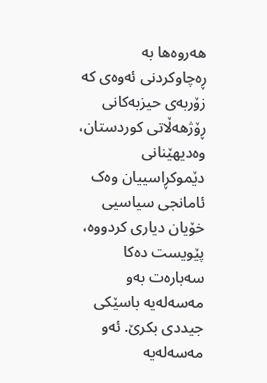هەروەها بە ڕەچاوکردنی ئەوەی کە زۆربەی حیزبەکانی ڕۆژهەڵاتی کوردستان، وەدیهێنانی دێموکڕاسییان وەک ئامانجی سیاسیی خۆیان دیاری کردووە، پێویست دەکا سەبارەت بەو مەسەلەیە باسێکی جیددی بکرێ. ئەو مەسەلەیە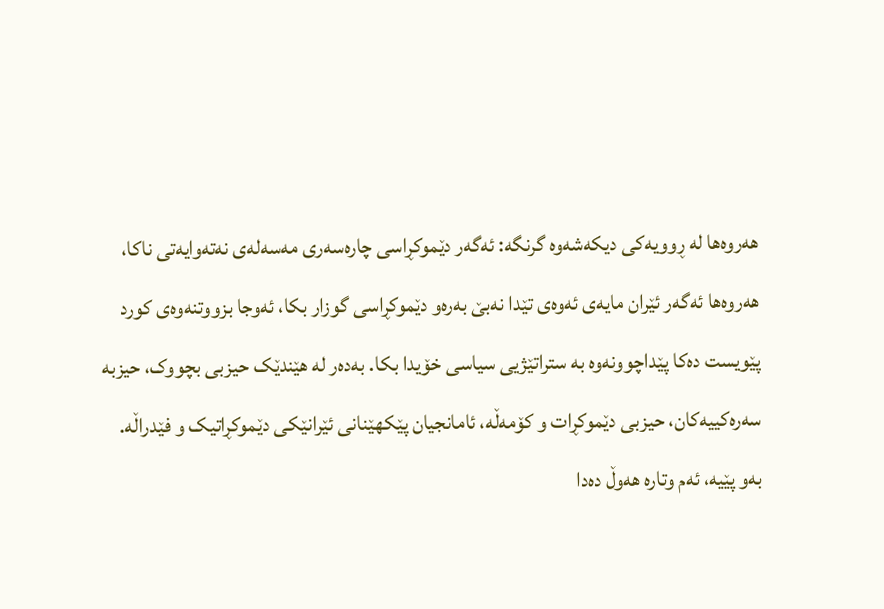هەروەها لە ڕوویەکی دیکەشەوە گرنگە: ئەگەر دێموکڕاسی چارەسەری مەسەلەی نەتەوایەتی ناکا، هەروەها ئەگەر ئێران مایەی ئەوەی تێدا نەبێ بەرەو دێموکڕاسی گوزار بکا، ئەوجا بزووتنەوەی کورد پێویست دەکا پێداچوونەوە بە ستراتێژیی سیاسی خۆیدا بکا. بەدەر لە هێندێک حیزبی بچووک، حیزبە سەرەکییەکان، حیزبی دێموکڕات و کۆمەڵە، ئامانجیان پێکهێنانی ئێرانێکی دێموکڕاتیک و فێدراڵە.
بەو پێیە، ئەم وتارە هەوڵ دەدا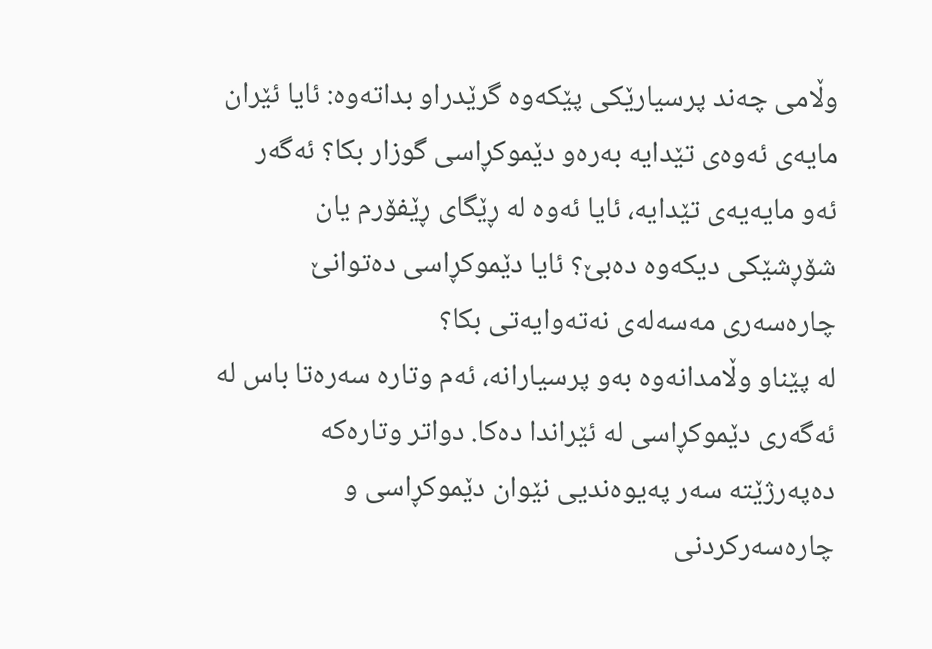وڵامی چەند پرسیارێکی پێکەوە گرێدراو بداتەوە: ئایا ئێران مایەی ئەوەی تێدایە بەرەو دێموکڕاسی گوزار بکا؟ ئەگەر ئەو مایەیەی تێدایە، ئایا ئەوە لە ڕێگای ڕێفۆرم یان شۆڕشێکی دیکەوە دەبێ؟ ئایا دێموکڕاسی دەتوانێ چارەسەری مەسەلەی نەتەوایەتی بکا؟
لە پێناو وڵامدانەوە بەو پرسیارانە، ئەم وتارە سەرەتا باس لە ئەگەری دێموکڕاسی لە ئێراندا دەکا. دواتر وتارەکە دەپەرژێتە سەر پەیوەندیی نێوان دێموکڕاسی و چارەسەرکردنی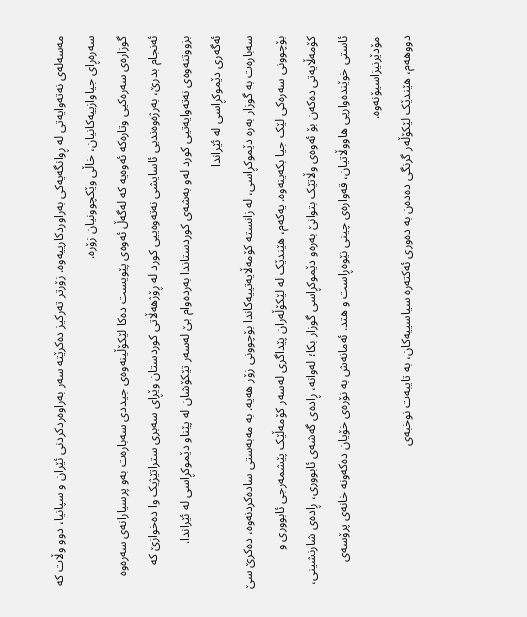مەسەلەی نەتەوایەتی لە ڕوانگەیەکی بەراوردکارییەوە. زۆرتر تەرکیز دەکرێتە سەر بەراوەردکردنی ئێران و سپانیا، دوو وڵات کە سەرەڕای جیاوازییەکانیان، خاڵی وێکچوونیان زۆرە.
گوزارەی سەرەکیی وتارەکە ئەوەیە کە لەگەڵ ئەوەی پێویست دەکا لێکۆڵینەوەی جیددی سەبارەت بەو پرسیارانەی سەرەوە ئەنجام بدرێ، بەرژەوەندیی ئاسایشی نەتەوەییی کورد لە ڕۆژهەڵاتی کوردستان وێڕای سەبری ستراتێژیک وا دەخوازێ کە بزووتنەوەی نەتەوایەتیی کورد لەو بەشەی کوردستاندا بەردەوام بێ لەسەر تێکۆشان لە پێناو دێموکڕاسی لە ئێراندا.
ئەگەری دێموکڕاسی لە ئێراندا
سەبارەت بە گوزار بەرە دێموکڕاسی، لە زانستە کۆمەڵایەتییەکاندا بۆچوونی زۆر هەیە. بە مەبەستی سادەکردنەوە، دەکرێ سێ بۆچوونی سەرەکی لێک جیا بکەینەوە. یەکەم، هێندێک لە لێکۆڵەران پێداگری لەسەر کۆمەڵێک پێشمەرجی ئابووری و کۆمەڵایەتی دەکەن بۆ ئەوەی وڵاتێک بتوانێ بەرەو دێموکڕاسی گوزار بکا؛ لەوانە، ڕادەی گەشەی ئابووری، ڕادەی شارنشینی، ئاستی خوێندەواریی هاووڵاتیان، قەوارەی چینی نێوەڕاست و هتد. ئەمانەش بە نۆرەی خۆیان دەکەونە خانەی پرۆسەی مۆدێرنیزاسیۆنەوە.
دووهەم، هێندێک لێکۆڵەر گرنگی دەدەن بە دەوری ئەکتەرە سیاسییەکان، بە تایبەت نوخبەی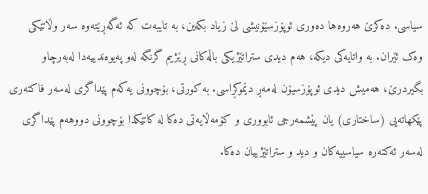سیاسی. دەکرێ هەروەها دەوری ئوپۆزسێۆنیشی لێ زیاد بکەین، بە تایبەت کە ئەگەڕێتەوە سەر وڵاتێکی وەک ئێران. بە واتایەکی دیکە، هەم دیدی ستراتێژیکی باڵەکانی ڕێژیم گرنگە لەو پەیوەندییەدا لەبەرچاو بگیردرێ، هەمیش دیدی ئوپۆزسیۆن لەمەڕ دێموکڕاسی. بە کورتی، بۆچوونی یەکەم پێداگری لەسەر فاکتەری پێکهاتەیی (ساختاری) یان پێشمەرجی ئابووری و کۆمەڵایەتی دەکا لە کاتێکدا بۆچوونی دووهەم پێداگری لەسەر ئەکتەرە سیاسییەکان و دید و ستراتێژییان دەکا.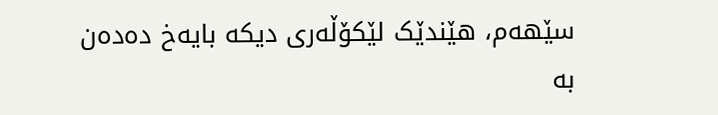سێهەم، هێندێک لێکۆڵەری دیکە بایەخ دەدەن بە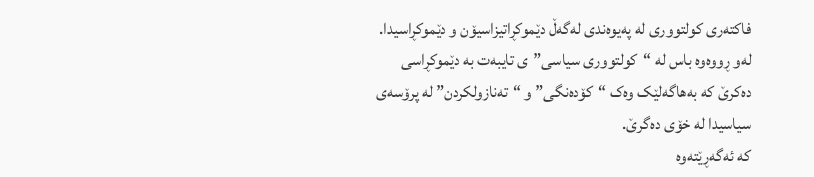فاکتەری کولتووری لە پەیوەندی لەگەڵ دێموکڕاتیزاسیۆن و دێموکڕاسیدا. لەو ڕووەوە باس لە “کولتووری سیاسی”ی تایبەت بە دێموکڕاسی دەکرێ کە بەهاگەلێک وەک “کۆدەنگی” و “تەنازولکردن” لە پرۆسەی سیاسیدا لە خۆی دەگرێ.
کە ئەگەڕێتەوە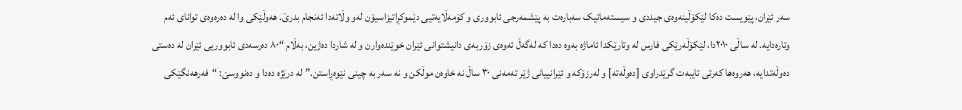سەر ئێران، پێویست دەکا لێکۆڵینەوەی جیددی و سیستەماتیک سەبارەت بە پێشمەرجی ئابووری و کۆمەڵایەتیی دێموکڕاتیزاسیۆن لەو وڵاتەدا ئەنجام بدرێ. هەوڵێکی وا لە دەرەوەی توانای ئەم وتارەدایە. لە ساڵی ٢٠١٠دا، لێکۆڵەرێکی فارس لە وتارێکدا ئاماژە بەوە دەدا کە لەگەڵ ئەوەی زۆربەی دانیشتوانی ئێران خوێندەوارن و لە شاردا دەژین، بەڵام “٨٠ دەرسەدی ئابووریی ئێران لە دەستی دەوڵەتدایە، هەروەها کەرتی تایبەت گرێدراوی [دەوڵەتە] و لەرزۆکە و ئێرانییانی ژێر تەمەنی ٣٠ ساڵ نە خاوەن موڵکن و نە سەر بە چینی نێوەڕاستن.” لە درێژە دەدا و دەنووسێ: “فەرهەنگێکی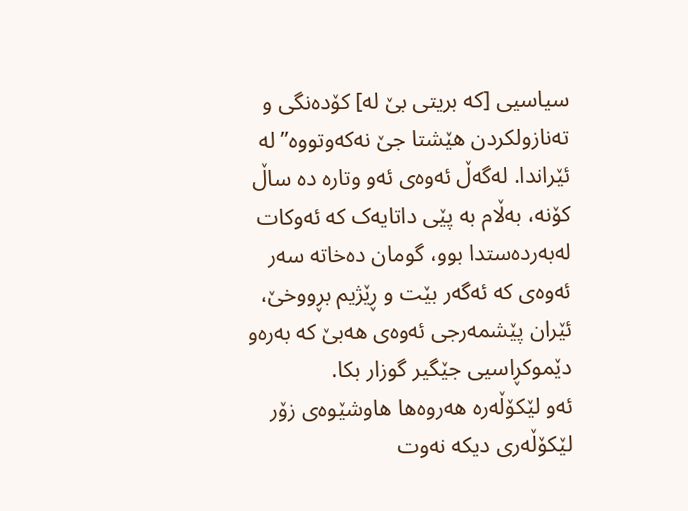سیاسیی [کە بریتی بێ لە] کۆدەنگی و تەنازولکردن هێشتا جێ نەکەوتووە” لە ئێراندا. لەگەڵ ئەوەی ئەو وتارە دە ساڵ کۆنە، بەڵام بە پێی داتایەک کە ئەوکات لەبەردەستدا بوو، گومان دەخاتە سەر ئەوەی کە ئەگەر بێت و ڕێژیم بڕووخێ، ئێران پێشمەرجی ئەوەی هەبێ کە بەرەو دێموکڕاسیی جێگیر گوزار بکا.
ئەو لێکۆڵەرە هەروەها هاوشێوەی زۆر لێکۆڵەری دیکە نەوت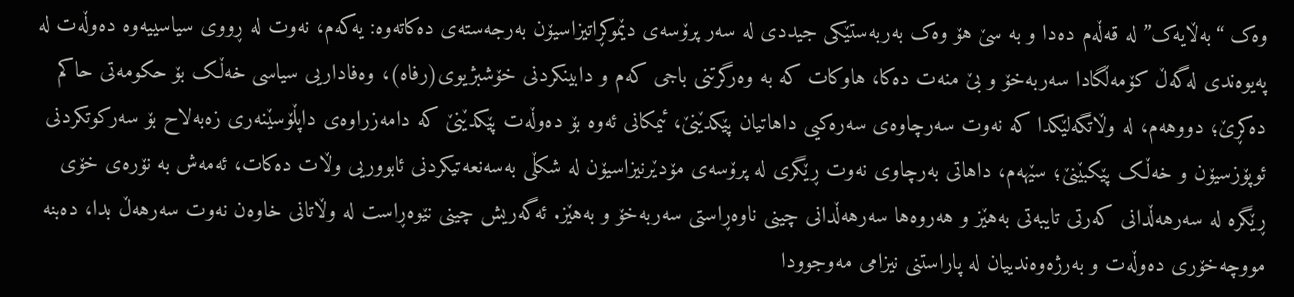وەک “بەڵایەک” لە قەڵەم دەدا و بە سێ هۆ وەک بەربەستێکی جیددی لە سەر پرۆسەی دێموکڕاتیزاسیۆن بەرجەستەی دەکاتەوە: یەکەم، نەوت لە ڕووی سیاسییەوە دەوڵەت لە پەیوەندی لەگەڵ کۆمەڵگادا سەربەخۆ و بێ منەت دەکا، هاوکات کە بە وەرگرتنی باجی کەم و دابینکردنی خۆشبژیوی(رفاه)، وەفاداریی سیاسی خەڵک بۆ حکومەتی حاکم دەکڕێ؛ دووهەم، لە وڵاتگەلێکدا کە نەوت سەرچاوەی سەرەکیی داهاتیان پێکدێنێ، ئیمکانی ئەوە بۆ دەوڵەت پێکدێنێ کە دامەزراوەی داپڵۆسێنەری زەبەلاح بۆ سەرکوتکردنی ئوپۆزسیۆن و خەڵک پێکبێنێ؛ سێهەم، داهاتی بەرچاوی نەوت ڕێگری لە پرۆسەی مۆدێرنیزاسیۆن لە شكڵی بەسەنعەتیکردنی ئابووریی وڵات دەکات، ئەمەش بە نۆرەی خۆی ڕێگرە لە سەرهەڵدانی کەرتی تایبەتی بەهێز و هەروەها سەرهەڵدانی چینی ناوەڕاستی سەربەخۆ و بەهێز. ئەگەریش چینی نێوەڕاست لە وڵاتانی خاوەن نەوت سەرهەڵ بدا، دەبنە مووچەخۆری دەوڵەت و بەرژەوەندییان لە پاراستنی نیزامی مەوجوودا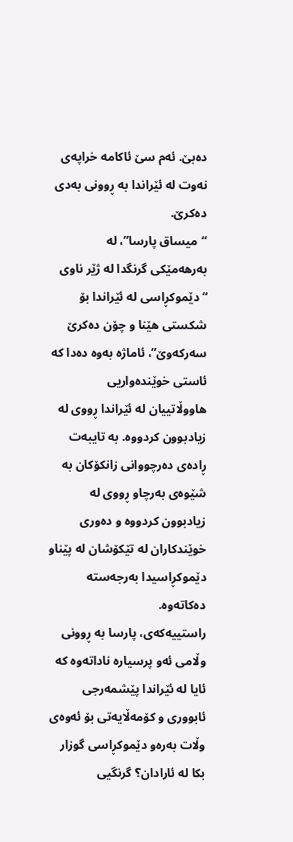دەبێ. ئەم سێ ئاکامە خراپەی نەوت لە ئێراندا بە ڕوونی بەدی دەکرێ.
“میساق پارسا”، لە بەرهەمێکی گرنگدا لە ژێر ناوی “دێموکڕاسی لە ئێراندا بۆ شکستی هێنا و چۆن دەکرێ سەرکەوێ”، ئاماژە بەوە دەدا کە ئاستی خوێندەواریی هاووڵاتییان لە ئێراندا ڕووی لە زیادبوون کردووە. بە تایبەت ڕادەی دەرچووانی زانکۆکان بە شێوەی بەرچاو ڕووی لە زیادبوون کردووە و دەوری خوێندکاران لە تێکۆشان لە پێناو دێموکڕاسیدا بەرجەستە دەکاتەوە.
راستییەکەی، پارسا بە ڕوونی وڵامی ئەو پرسیارە ناداتەوە کە ئایا لە ئێراندا پێشمەرجی ئابووری و کۆمەڵایەتی بۆ ئەوەی وڵات بەرەو دێموکڕاسی گوزار بکا لە ئارادان؟ گرنگیی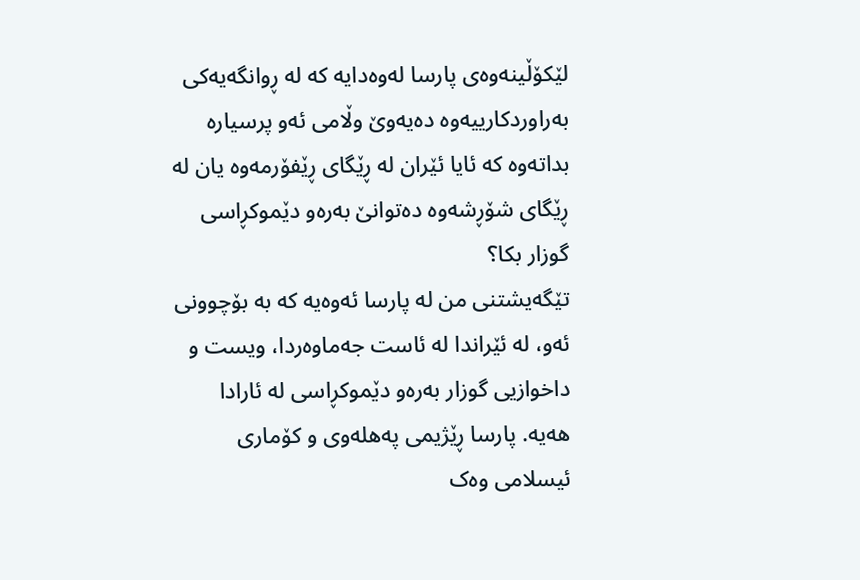لێکۆڵینەوەی پارسا لەوەدایە کە لە ڕوانگەیەکی بەراوردکارییەوە دەیەوێ وڵامی ئەو پرسیارە بداتەوە کە ئایا ئێران لە ڕێگای ڕێفۆرمەوە یان لە ڕێگای شۆڕشەوە دەتوانێ بەرەو دێموکڕاسی گوزار بکا؟
تێگەیشتنی من لە پارسا ئەوەیە کە بە بۆچوونی ئەو، لە ئێراندا لە ئاست جەماوەردا، ویست و داخوازیی گوزار بەرەو دێموکڕاسی لە ئارادا هەیە. پارسا ڕێژیمی پەهلەوی و کۆماری ئیسلامی وەک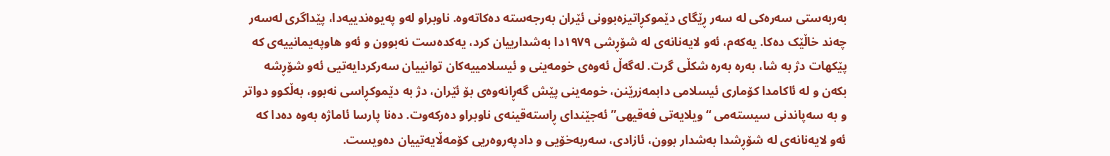بەربەستی سەرەکی لە سەر ڕێگای دێموکڕاتیزەبوونی ئێران بەرجەستە دەکاتەوە. ناوبراو لەو پەیوەندییەدا، پێداگری لەسەر چەند خاڵێک دەکا. یەکەم، ئەو لایەنانەی لە شۆڕشی ١٩٧٩دا بەشدارییان کرد، یەکدەست نەبوون و ئەو هاوپەیمانییەی کە پێکهات دژ بە شا، بەرە بەرە شکڵی گرت. لەگەڵ ئەوەی خومەینی و ئیسلامییەکان توانییان سەرکردایەتیی ئەو شۆڕشە بکەن و لە ئاکامدا کۆماری ئیسلامی دابمەزرێنن، خومەینی پێش گەڕانەوەی بۆ ئێران، دژ بە دێموکڕاسی نەبوو، بەڵکوو دواتر و بە سەپاندنی سیستەمی “ویلایەتی فەقیهی” ئەجێندای ڕاستەقینەی ناوبراو دەرکەوت. دەنا پارسا ئاماژە بەوە دەدا کە ئەو لایەنانەی لە شۆڕشدا بەشدار بوون، ئازادی، سەربەخۆیی و دادپەروەریی کۆمەڵایەتییان دەویست.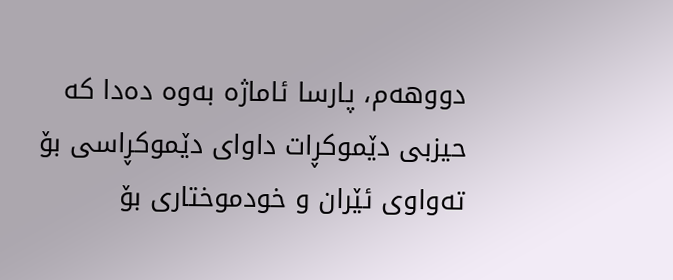دووهەم، پارسا ئاماژە بەوە دەدا کە حیزبی دێموکڕات داوای دێموکڕاسی بۆ تەواوی ئێران و خودموختاری بۆ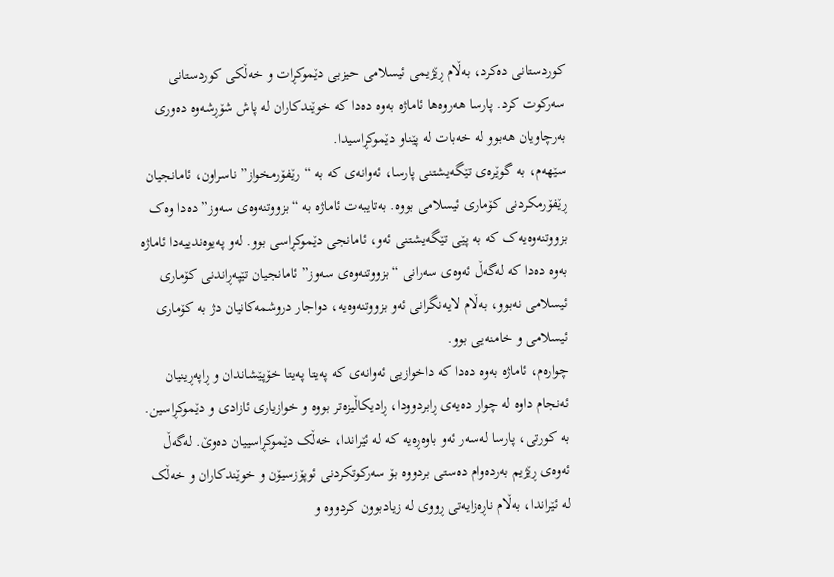کوردستانی دەکرد، بەڵام ڕێژیمی ئیسلامی حیزبی دێموکڕات و خەڵکی کوردستانی سەرکوت کرد. پارسا هەروەها ئاماژە بەوە دەدا کە خوێندکاران لە پاش شۆڕشەوە دەوری بەرچاویان هەبوو لە خەبات لە پێناو دێموکڕاسیدا.
سێهەم، بە گوێرەی تێگەیشتنی پارسا، ئەوانەی کە بە “رێفۆرمخواز” ناسراون، ئامانجیان ڕێفۆرمکردنی کۆماری ئیسلامی بووە. بەتایبەت ئاماژە بە “بزووتنەوەی سەوز” دەدا وەک بزووتنەوەیەک کە بە پێی تێگەیشتنی ئەو، ئامانجی دێموکڕاسی بوو. لەو پەیوەندییەدا ئاماژە بەوە دەدا کە لەگەڵ ئەوەی سەرانی “بزووتنەوەی سەوز” ئامانجیان تێپەڕاندنی کۆماری ئیسلامی نەبوو، بەڵام لایەنگرانی ئەو بزووتنەوەیە، دواجار دروشمەکانیان دژ بە کۆماری ئیسلامی و خامنەیی بوو.
چوارەم، ئاماژە بەوە دەدا کە داخوازیی ئەوانەی کە پەیتا پەیتا خۆپێشاندان و ڕاپەڕینیان ئەنجام داوە لە چوار دەیەی ڕابردوودا، ڕادیکاڵیزەتر بووە و خوازیاری ئازادی و دێموکڕاسین.
بە کورتی، پارسا لەسەر ئەو باوەڕەیە کە لە ئێراندا، خەڵک دێموکڕاسییان دەوێ. لەگەڵ ئەوەی ڕێژیم بەردەوام دەستی بردووە بۆ سەرکوتکردنی ئوپۆزسیۆن و خوێندکاران و خەڵک لە ئێراندا، بەڵام ناڕەزایەتی ڕووی لە زیادبوون کردووە و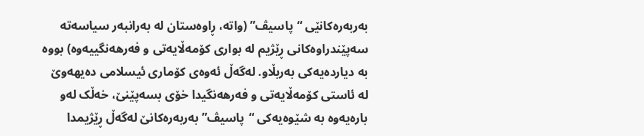بەربەرەکانێی “پاسیڤ” (واتە، ڕاوەستان لە بەرانبەر سیاسەتە سەپێندراوەکانی ڕێژیم لە بواری کۆمەڵایەتی و فەرهەنگییەوە) بووە بە دیاردەیەکی بەربڵاو. لەگەڵ ئەوەی کۆماری ئیسلامی دەیهەوێ لە ئاستی کۆمەڵایەتی و فەرهەنگیدا خۆی بسەپێنێ، خەڵک لەو بارەیەوە بە شێوەیەکی “پاسیڤ” بەربەرەکانێ لەگەڵ ڕێژیمدا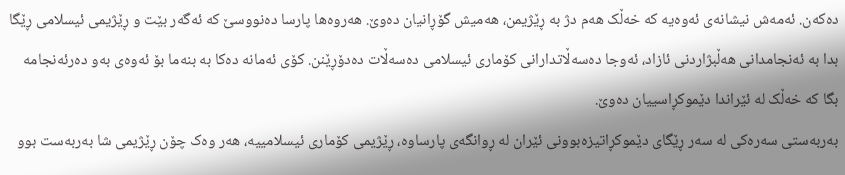دەکەن. ئەمەش نیشانەی ئەوەیە کە خەڵک هەم دژ بە ڕێژیمن، هەمیش گۆڕانیان دەوێ. هەروەها پارسا دەنووسێ کە ئەگەر بێت و ڕێژیمی ئیسلامی ڕێگا بدا بە ئەنجامدانی هەڵبژاردنی ئازاد، ئەوجا دەسەڵاتدارانی کۆماری ئیسلامی دەسەڵات دەدۆڕێنن. کۆی ئەمانە دەکا بە بنەما بۆ ئەوەی بەو دەرئەنجامە بگا کە خەڵک لە ئێراندا دێموکڕاسییان دەوێ.
بەربەستی سەرەکی لە سەر ڕێگای دێموکڕاتیزەبوونی ئێران لە ڕوانگەی پارساوە، ڕێژیمی کۆماری ئیسلامییە، هەر وەک چۆن ڕێژیمی شا بەربەست بوو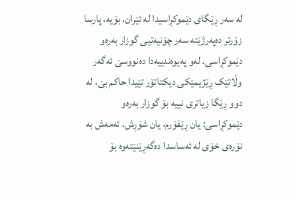لە سەر ڕێگای دێموکڕاسیدا لە ئێران. بۆیە، پارسا زۆرتر دەپەرژێتە سەر چۆنیەتیی گوزار بەرەو دێموکڕاسی. لەو پەیوەندییەدا دەنووسێ ئەگەر وڵاتێک ڕێژیمێکی دیکتاتۆر تێیدا حاکم بێ، لە دوو ڕێگا زیاتری نییە بۆ گوزار بەرەو دێموکڕاسی: یان ڕێفۆرم، یان شۆڕش. ئەمەش بە نۆرەی خۆی لە ئەساسدا دەگەڕێنێتەوە بۆ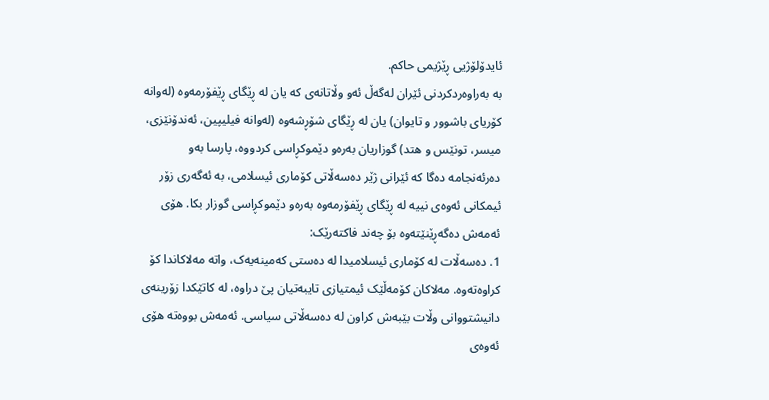ئایدۆلۆژیی ڕێژیمی حاکم.
بە بەراوەردکردنی ئێران لەگەڵ ئەو وڵاتانەی کە یان لە ڕێگای ڕێفۆرمەوە (لەوانە کۆریای باشوور و تایوان) یان لە ڕێگای شۆڕشەوە (لەوانە فیلیپین، ئەندۆنێزی، میسر، تونێس و هتد) گوزاریان بەرەو دێموکڕاسی کردووە، پارسا بەو دەرئەنجامە دەگا کە ئێرانی ژێر دەسەڵاتی کۆماری ئیسلامی، بە ئەگەری زۆر ئیمکانی ئەوەی نییە لە ڕێگای ڕێفۆرمەوە بەرەو دێموکڕاسی گوزار بکا. هۆی ئەمەش دەگەڕێنێتەوە بۆ چەند فاکتەرێک:
1. دەسەڵات لە کۆماری ئیسلامیدا لە دەستی کەمینەیەک، واتە مەلاکاندا کۆ کراوەتەوە. مەلاکان کۆمەڵێک ئیمتیازی تایبەتیان پێ دراوە، لە کاتێکدا زۆرینەی دانیشتووانی وڵات بێبەش کراون لە دەسەڵاتی سیاسی. ئەمەش بووەتە هۆی ئەوەی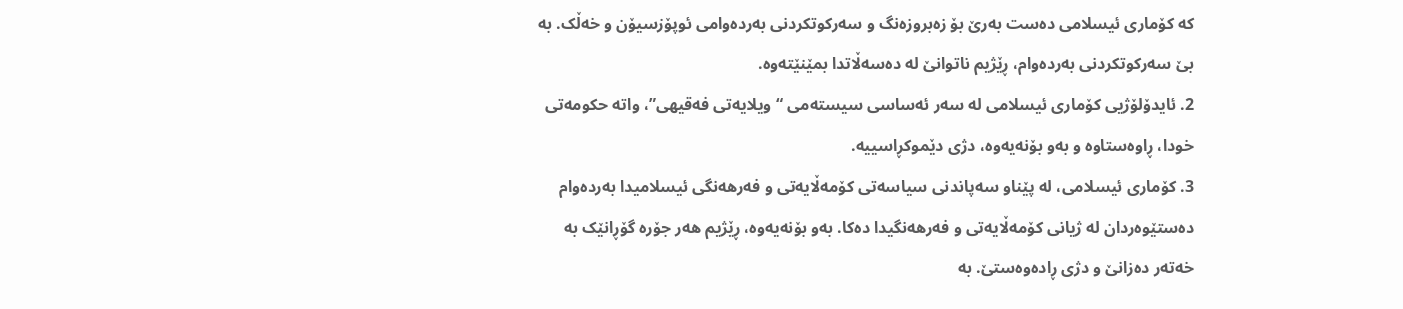کە کۆماری ئیسلامی دەست بەرێ بۆ زەبروزەنگ و سەرکوتکردنی بەردەوامی ئوپۆزسیۆن و خەڵک. بە بێ سەرکوتکردنی بەردەوام، ڕێژیم ناتوانێ لە دەسەڵاتدا بمێنێتەوە.
2. ئایدۆلۆژیی کۆماری ئیسلامی لە سەر ئەساسی سیستەمی “ویلایەتی فەقیهی”، واتە حکومەتی خودا، ڕاوەستاوە و بەو بۆنەیەوە، دژی دێموکڕاسییە.
3. کۆماری ئیسلامی، لە پێناو سەپاندنی سیاسەتی کۆمەڵایەتی و فەرهەنگی ئیسلامیدا بەردەوام دەستێوەردان لە ژیانی کۆمەڵایەتی و فەرهەنگیدا دەکا. بەو بۆنەیەوە، ڕێژیم هەر جۆرە گۆڕانێک بە خەتەر دەزانێ و دژی ڕادەوەستێ. بە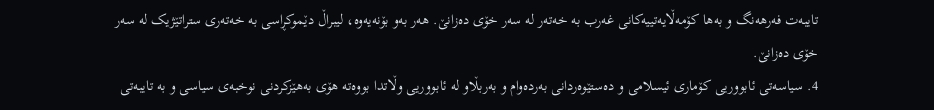تایبەت فەرهەنگ و بەها کۆمەڵایەتییەکانی غەرب بە خەتەر لە سەر خۆی دەزانێ. هەر بەو بۆنەیەوە، لیبراڵ دێموکڕاسی بە خەتەری ستراتێژیک لە سەر خۆی دەزانێ.
4. سیاسەتی ئابووریی کۆماری ئیسلامی و دەستێوەردانی بەردەوام و بەربڵاو لە ئابووریی وڵاتدا بووەتە هۆی بەهێزکردنی نوخبەی سیاسی و بە تایبەتی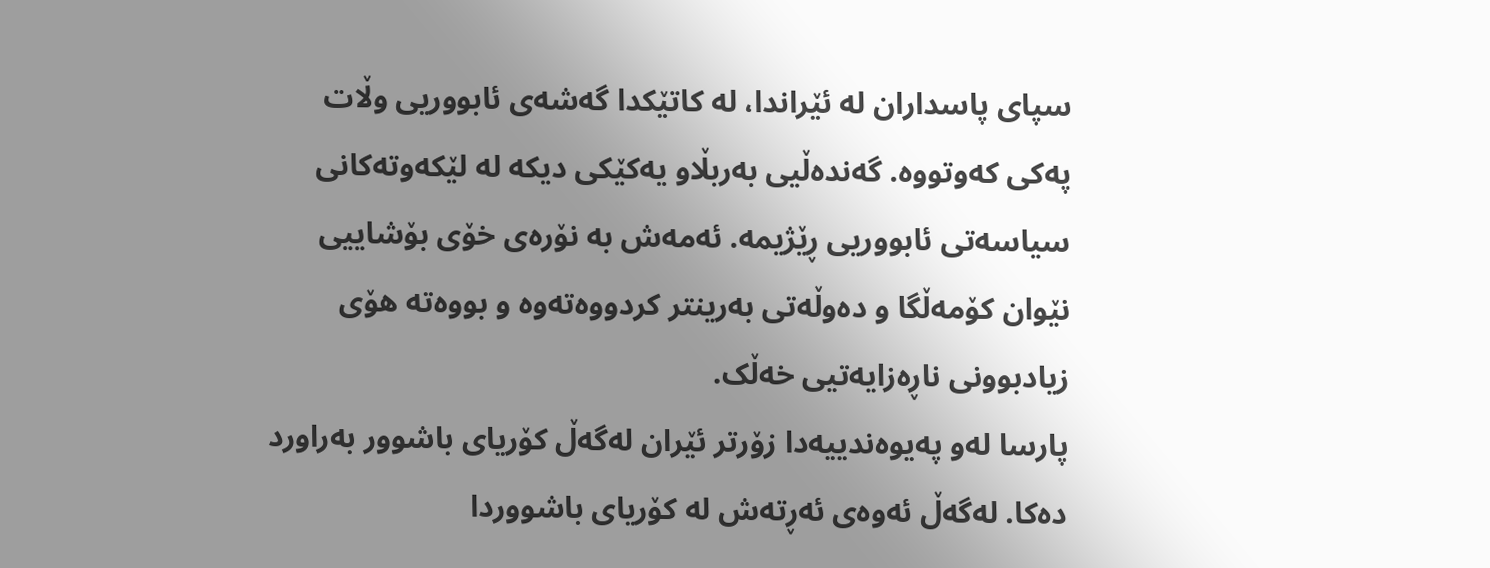سپای پاسداران لە ئێراندا، لە کاتێکدا گەشەی ئابووریی وڵات پەکی کەوتووە. گەندەڵیی بەربڵاو یەکێکی دیکە لە لێکەوتەکانی سیاسەتی ئابووریی ڕێژیمە. ئەمەش بە نۆرەی خۆی بۆشاییی نێوان کۆمەڵگا و دەوڵەتی بەرینتر کردووەتەوە و بووەتە هۆی زیادبوونی ناڕەزایەتیی خەڵک.
پارسا لەو پەیوەندییەدا زۆرتر ئێران لەگەڵ کۆریای باشوور بەراورد دەکا. لەگەڵ ئەوەی ئەڕتەش لە کۆریای باشووردا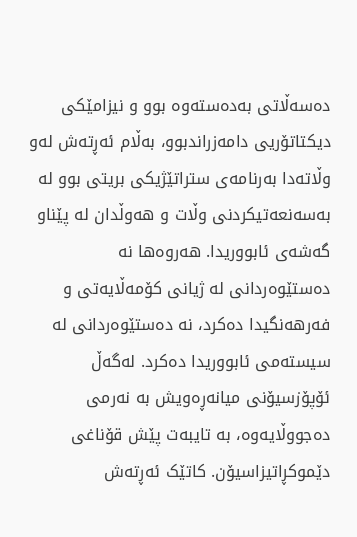دەسەڵاتی بەدەستەوە بوو و نیزامێکی دیکتاتۆریی دامەزراندبوو، بەڵام ئەڕتەش لەو وڵاتەدا بەرنامەی ستراتێژیکی بریتی بوو لە بەسەنعەتیکردنی وڵات و هەوڵدان لە پێناو گەشەی ئابووریدا. هەروەها نە دەستێوەردانی لە ژیانی کۆمەڵایەتی و فەرهەنگیدا دەکرد، نە دەستێوەردانی لە سیستەمی ئابووریدا دەکرد. لەگەڵ ئۆپۆزسیۆنی میانەڕەویش بە نەرمی دەجووڵایەوە، بە تایبەت پێش قۆناغی دێموکڕاتیزاسیۆن. کاتێک ئەڕتەش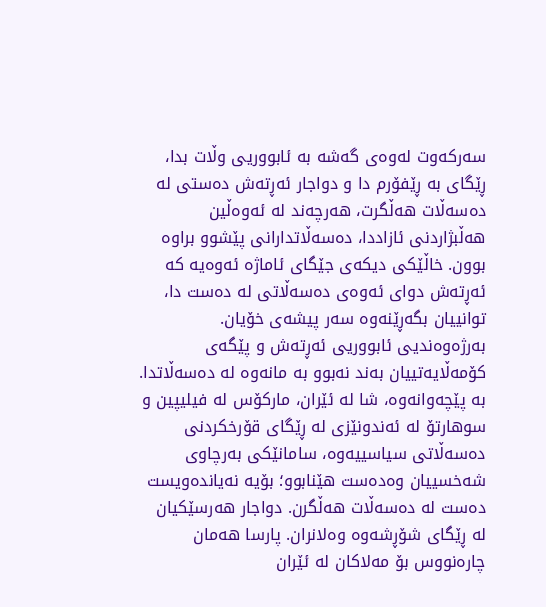سەرکەوت لەوەی گەشە بە ئابووریی وڵات بدا، ڕێگای بە ڕێفۆرم دا و دواجار ئەڕتەش دەستی لە دەسەڵات هەڵگرت، هەرچەند لە ئەوەڵین هەڵبژاردنی ئازاددا، دەسەڵاتدارانی پێشوو براوە بوون. خاڵێکی دیکەی جێگای ئاماژە ئەوەیە کە ئەڕتەش دوای ئەوەی دەسەڵاتی لە دەست دا، توانییان بگەڕێنەوە سەر پیشەی خۆیان. بەرژەوەندیی ئابووریی ئەڕتەش و پێگەی کۆمەڵایەتییان بەند نەبوو بە مانەوە لە دەسەڵاتدا. بە پێچەوانەوە، شا لە ئێران، مارکۆس لە فیلیپین و سوهارتۆ لە ئەندونێزی لە ڕێگای قۆرخکردنی دەسەڵاتی سیاسییەوە، سامانێکی بەرچاوی شەخسییان وەدەست هێنابوو؛ بۆیە نەیاندەویست دەست لە دەسەڵات هەڵگرن. دواجار هەرسێکیان لە ڕێگای شۆڕشەوە وەلانران. پارسا هەمان چارەنووس بۆ مەلاکان لە ئێران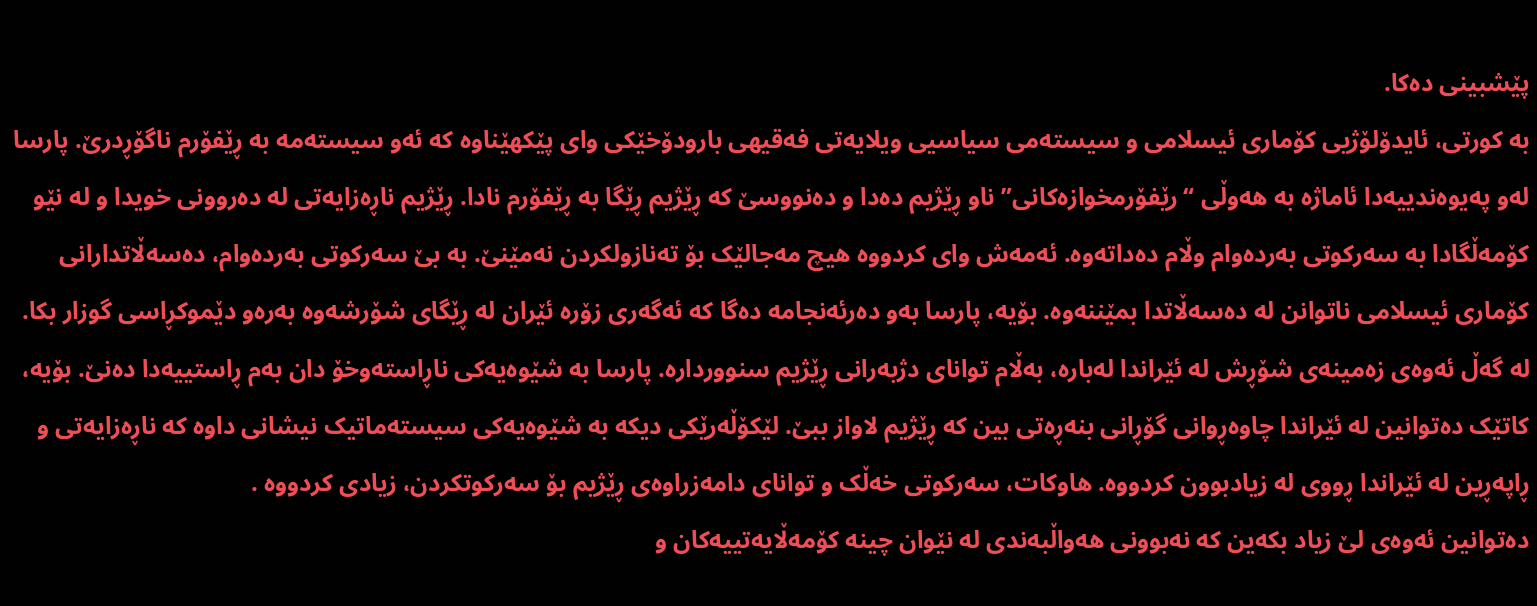پێشبینی دەکا.
بە کورتی، ئایدۆلۆژیی کۆماری ئیسلامی و سیستەمی سیاسیی ویلایەتی فەقیهی بارودۆخێکی وای پێکهێناوە کە ئەو سیستەمە بە ڕێفۆرم ناگۆڕدرێ. پارسا لەو پەیوەندییەدا ئاماژە بە هەوڵی “رێفۆرمخوازەکانی” ناو ڕێژیم دەدا و دەنووسێ کە ڕێژیم ڕێگا بە ڕێفۆرم نادا. ڕێژیم ناڕەزایەتی لە دەروونی خویدا و لە نێو کۆمەڵگادا بە سەرکوتی بەردەوام وڵام دەداتەوە. ئەمەش وای کردووە هیچ مەجالێک بۆ تەنازولکردن نەمێنێ. بە بێ سەرکوتی بەردەوام، دەسەڵاتدارانی کۆماری ئیسلامی ناتوانن لە دەسەڵاتدا بمێننەوە. بۆیە، پارسا بەو دەرئەنجامە دەگا کە ئەگەری زۆرە ئێران لە ڕێگای شۆرشەوە بەرەو دێموکڕاسی گوزار بکا.
لە گەڵ ئەوەی زەمینەی شۆڕش لە ئێراندا لەبارە، بەڵام توانای دژبەرانی ڕێژیم سنووردارە. پارسا بە شێوەیەکی ناڕاستەوخۆ دان بەم ڕاستییەدا دەنێ. بۆیە، کاتێک دەتوانین لە ئێراندا چاوەڕوانی گۆڕانی بنەڕەتی بین کە ڕێژیم لاواز ببێ. لێکۆڵەرێکی دیکە بە شێوەیەکی سیستەماتیک نیشانی داوە کە ناڕەزایەتی و ڕاپەڕین لە ئێراندا ڕووی لە زیادبوون کردووە. هاوکات، سەرکوتی خەڵک و توانای دامەزراوەی ڕێژیم بۆ سەرکوتکردن، زیادی کردووە .
دەتوانین ئەوەی لێ زیاد بکەین کە نەبوونی هەواڵبەندی لە نێوان چینە کۆمەڵایەتییەکان و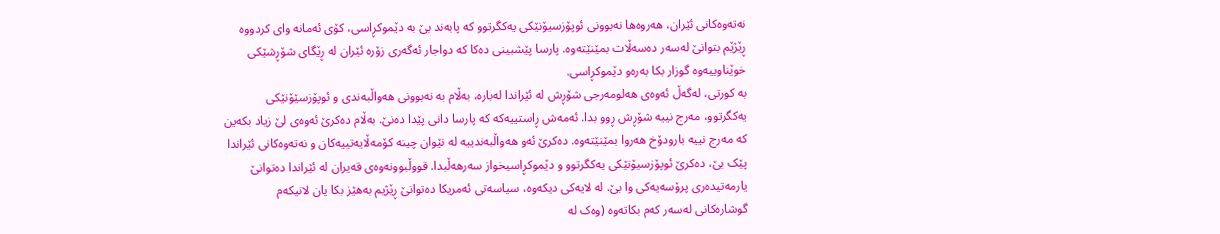نەتەوەکانی ئێران، هەروەها نەبوونی ئوپۆزسیۆنێکی یەکگرتوو کە پابەند بێ بە دێموکڕاسی، کۆی ئەمانە وای کردووە ڕێژێم بتوانێ لەسەر دەسەڵات بمێنێتەوە. پارسا پێشبینی دەکا کە دواجار ئەگەری زۆرە ئێران لە ڕێگای شۆڕشێکی خوێناوییەوە گوزار بکا بەرەو دێموکڕاسی.
بە کورتی، لەگەڵ ئەوەی هەلومەرجی شۆڕش لە ئێراندا لەبارە، بەڵام بە نەبوونی هەواڵبەندی و ئوپۆزسێۆنێکی یەکگرتوو، مەرج نییە شۆڕش ڕوو بدا. ئەمەش ڕاستییەکە کە پارسا دانی پێدا دەنێ. بەڵام دەکرێ ئەوەی لێ زیاد بکەین کە مەرج نییە بارودۆخ هەروا بمێنێتەوە. دەکرێ ئەو هەواڵبەندییە لە نێوان چینە کۆمەڵایەتییەکان و نەتەوەکانی ئێراندا پێک بێ، دەکرێ ئوپۆزسیۆنێکی یەکگرتوو و دێموکڕاسیخواز سەرهەڵبدا. قووڵبوونەوەی قەیران لە ئێراندا دەتوانێ یارمەتیدەری پرۆسەیەکی وا بێ. لە لایەکی دیکەوە، سیاسەتی ئەمریکا دەتوانێ ڕێژیم بەهێز بکا یان لانیکەم گوشارەکانی لەسەر کەم بکاتەوە (وەک لە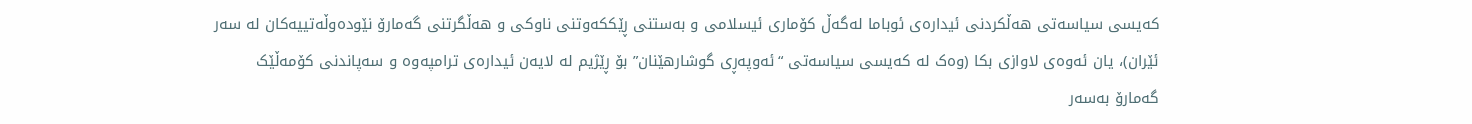کەیسی سیاسەتی هەڵکردنی ئیدارەی ئوباما لەگەڵ کۆماری ئیسلامی و بەستنی ڕێککەوتنی ناوکی و هەڵگرتنی گەمارۆ نێودەوڵەتییەکان لە سەر ئێران)، یان ئەوەی لاوازی بکا (وەک لە کەیسی سیاسەتی “ئەوپەڕی گوشارهێنان” بۆ ڕێژیم لە لایەن ئیدارەی ترامپەوە و سەپاندنی کۆمەڵێک گەمارۆ بەسەر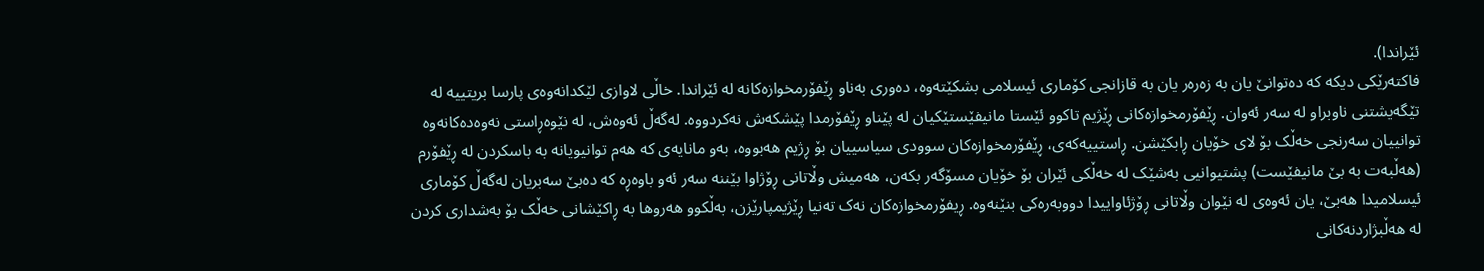ئێراندا).
فاکتەرێکی دیکە کە دەتوانێ یان بە زەرەر یان بە قازانجی کۆماری ئیسلامی بشکێتەوە، دەوری بەناو ڕێفۆرمخوازەکانە لە ئێراندا. خاڵی لاوازی لێکدانەوەی پارسا بریتییە لە تێگەیشتنی ناوبراو لە سەر ئەوان. ڕێفۆرمخوازەکانی ڕێژیم تاکوو ئێستا مانیفێستێکیان لە پێناو ڕێفۆرمدا پێشکەش نەکردووە. لەگەڵ ئەوەش، لە نێوەڕاستی نەوەدەکانەوە توانییان سەرنجی خەڵک بۆ لای خۆیان ڕابکێشن. ڕاستییەکەی، ڕێفۆرمخوازەکان سوودی سیاسییان بۆ ڕژیم هەبووە، بەو مانایەی کە هەم توانیویانە بە باسکردن لە ڕێفۆرم (هەڵبەت بە بێ مانیفێست) پشتیوانیی بەشێک لە خەڵکی ئێران بۆ خۆیان مسۆگەر بکەن، هەمیش وڵاتانی ڕۆژاوا بێننە سەر ئەو باوەڕە کە دەبێ سەبریان لەگەڵ کۆماری ئیسلامیدا هەبێ، یان ئەوەی لە نێوان وڵاتانی ڕۆژئاواییدا دووبەرەکی بنێنەوە. ڕیفۆرمخوازەکان نەک تەنیا ڕێژیمپارێزن، بەڵکوو هەروها بە ڕاکێشانی خەڵک بۆ بەشداری کردن لە هەڵبژاردنەکانی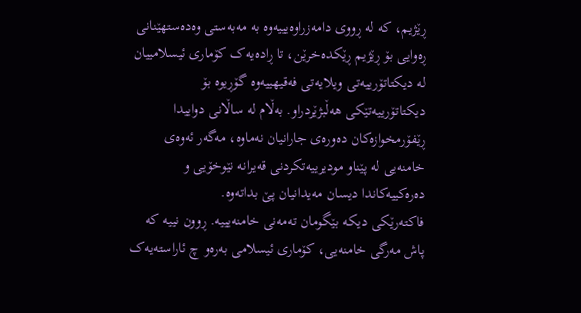ڕێژیم، کە لە ڕووی دامەزراوەیییەوە بە مەبەستی وەدەستهێنانی ڕەوایی بۆ ڕێژیم ڕێکدەخرێن، تا ڕادەیەک کۆماری ئیسلامییان لە دیکتاتۆرییەتی ویلایەتی فەقیهییەوە گۆڕیوە بۆ دیکتاتۆرییەتێکی هەڵبژێردراو. بەڵام لە ساڵانی دواییدا ڕێفۆرمخوازەکان دەورەی جارانیان نەماوە، مەگەر ئەوەی خامنەیی لە پێناو مودیرییەتکردنی قەیرانە نێوخۆیی و دەرەکییەکاندا دیسان مەیدانیان پێ بداتەوە.
فاکتەرێکی دیکە بێگومان تەمەنی خامنەیییە. ڕوون نییە کە پاش مەرگی خامنەیی، کۆماری ئیسلامی بەرەو چ ئاراستەیەک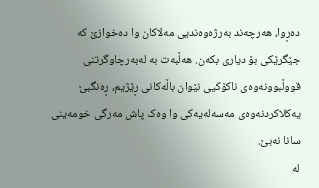دەڕوا، هەرچەند بەرژەوەندیی مەلاکان وا دەخوازێ کە جێگرێکی بۆ دیاری بکەن. هەڵبەت بە لەبەرچاوگرتنی قووڵبوونەوەی ناکۆکیی نێوان باڵەکانی ڕێژیم، ڕەنگبێ یەکلاکردنەوەی مەسەلەیەکی وا وەک پاش مەرگی خومەینی سانا نەبێ.
لە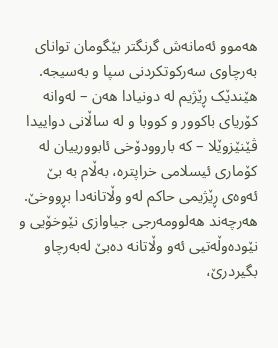هەموو ئەمانەش گرنگتر بێگومان توانای بەرچاوی سەرکوتکردنی سپا و بەسیجە. هێندێک ڕێژیم لە دونیادا هەن – لەوانە کۆریای باکوور و کووبا و لە ساڵانی دواییدا ڤێنێزوێلا – کە باروودۆخی ئابوورییان لە کۆماری ئیسلامی خراپترە، بەڵام بە بێ ئەوەی ڕێژیمی حاکم لەو وڵاتانەدا بڕووخێ. هەرچەند هەلوومەرجی جیاوازی نێوخۆیی و نێودەوڵەتیی ئەو وڵاتانە دەبێ لەبەرچاو بگیردرێ،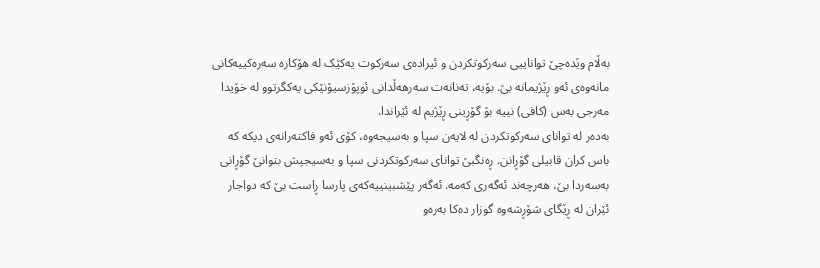بەڵام وێدەچێ تواناییی سەرکوتکردن و ئیرادەی سەرکوت یەکێک لە هۆکارە سەرەکییەکانی مانەوەی ئەو ڕێژیمانە بێ. بۆیە، تەنانەت سەرهەڵدانی ئوپۆزسیۆنێکی یەکگرتوو لە خۆیدا مەرجی بەس (کافی) نییە بۆ گۆڕینی ڕێژیم لە ئێراندا.
بەدەر لە توانای سەرکوتکردن لە لایەن سپا و بەسیجەوە، کۆی ئەو فاکتەرانەی دیکە کە باس کران قابیلی گۆڕانن. ڕەنگبێ توانای سەرکوتکردنی سپا و بەسیجیش بتوانێ گۆڕانی بەسەردا بێ، هەرچەند ئەگەری کەمە. ئەگەر پێشبینییەکەی پارسا ڕاست بێ کە دواجار ئێران لە ڕێگای شۆڕشەوە گوزار دەکا بەرەو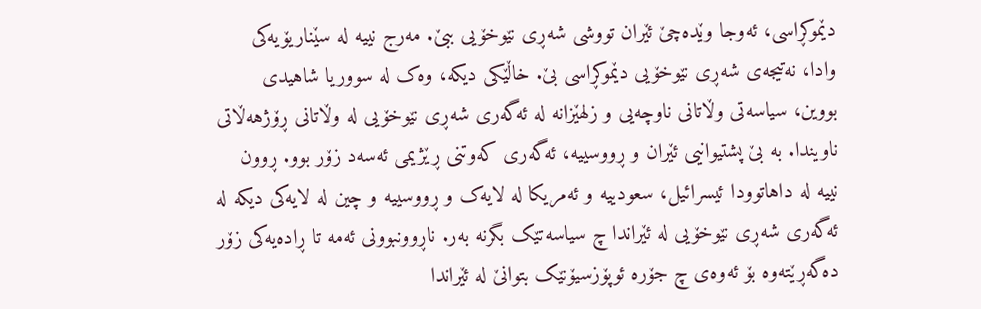دێموکڕاسی، ئەوجا وێدەچێ ئێران تووشی شەڕی نێوخۆیی ببێ. مەرج نییە لە سێناریۆیەکی وادا، نەتیجەی شەڕی نێوخۆیی دێموکڕاسی بێ. خاڵێکی دیکە، وەک لە سووریا شاهیدی بووین، سیاسەتی وڵاتانی ناوچەیی و زلهێزانە لە ئەگەری شەڕی نێوخۆیی لە وڵاتانی ڕۆژهەڵاتی ناویندا. بە بێ پشتیوانیی ئێران و ڕووسییە، ئەگەری کەوتنی ڕێژیمی ئەسەد زۆر بوو. ڕوون نییە لە داهاتوودا ئیسرائیل، سعودییە و ئەمریکا لە لایەک و ڕووسییە و چین لە لایەکی دیکە لە ئەگەری شەڕی نێوخۆیی لە ئێراندا چ سیاسەتێک بگرنە بەر. ناڕوونبوونی ئەمە تا ڕادەیەکی زۆر دەگەڕێتەوە بۆ ئەوەی چ جۆرە ئوپۆزسیۆنێک بتوانێ لە ئێراندا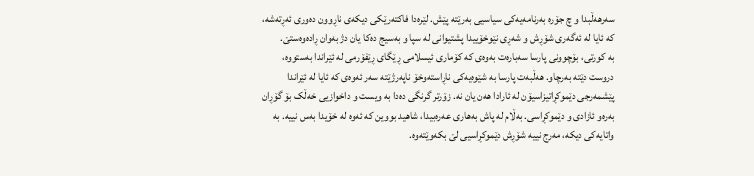سەرهەڵبدا و چ جۆرە بەرنامەیەکی سیاسیی بەرێتە پێش. لێرەدا فاکتەرێکی دیکەی ناڕوون دەوری ئەڕتەشە، کە ئایا لە ئەگەری شۆڕش و شەڕی نێوخۆییدا پشتیوانی لە سپا و بەسیج دەکا یان دژ بەوان ڕادەوەستێ.
بە کورتی، بۆچوونی پارسا سەبارەت بەوەی کە کۆماری ئیسلامی ڕێگای ڕێفۆرمی لە ئێراندا بەستووە، دروست دێتە بەرچاو. هەڵبەت پارسا بە شێوەیەکی ناڕاستەوخۆ ناپەرژێتە سەر ئەوەی کە ئایا لە ئێراندا پێشمەرجی دێموکڕاتیزاسیۆن لە ئارادا هەن یان نە. زۆرتر گرنگی دەدا بە ویست و داخوازیی خەڵک بۆ گۆڕان بەرەو ئازادی و دێموکڕاسی. بەڵام لە پاش بەهاری عەرەبیدا، شاهید بووین کە ئەوە لە خۆیدا بەس نییە. بە واتایەکی دیکە، مەرج نییە شۆڕش دێموکڕاسیی لێ بکەوێتەوە.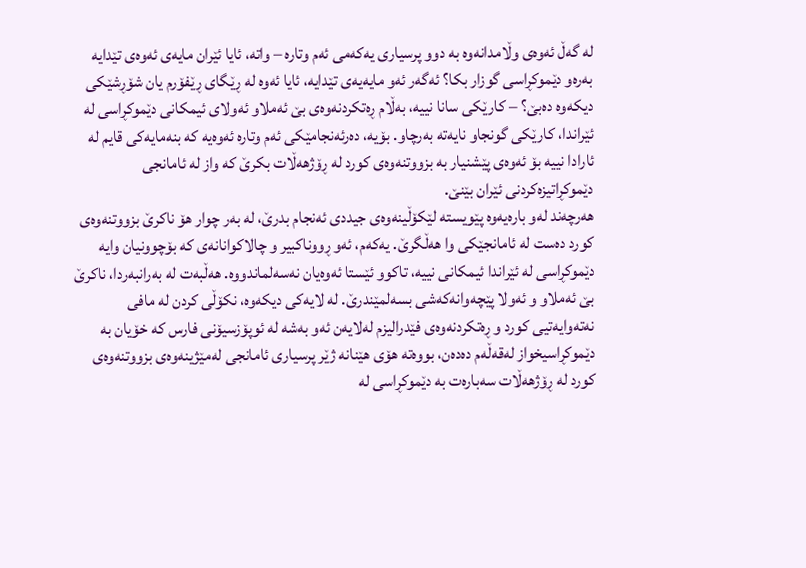لە گەڵ ئەوەی وڵامدانەوە بە دوو پرسیاری یەکەمی ئەم وتارە – واتە، ئایا ئێران مایەی ئەوەی تێدایە بەرەو دێموکڕاسی گوزار بکا؟ ئەگەر ئەو مایەیەی تێدایە، ئایا ئەوە لە ڕێگای ڕێفۆرم یان شۆڕشێکی دیکەوە دەبێ؟ – کارێکی سانا نییە، بەڵام ڕەتکردنەوەی بێ ئەملاو ئەولای ئیمکانی دێموکڕاسی لە ئێراندا، کارێکی گونجاو نایەتە بەرچاو. بۆیە، دەرئەنجامێکی ئەم وتارە ئەوەیە کە بنەمایەکی قایم لە ئارادا نییە بۆ ئەوەی پێشنیار بە بزووتنەوەی کورد لە ڕۆژهەڵات بکرێ کە واز لە ئامانجی دێموکڕاتیزەکردنی ئێران بێنێ.
هەرچەند لەو بارەیەوە پێویستە لێکۆڵینەوەی جیددی ئەنجام بدرێ، لە بەر چوار هۆ ناکرێ بزووتنەوەی کورد دەست لە ئامانجێکی وا هەڵگرێ. یەکەم، ئەو ڕووناکبیر و چالاکوانانەی کە بۆچوونیان وایە دێموکڕاسی لە ئێراندا ئیمکانی نییە، تاکوو ئێستا ئەوەیان نەسەلماندووە. هەڵبەت لە بەرانبەردا، ناکرێ بێ ئەملاو و ئەولا پێچەوانەکەشی بسەلمێندرێ. لە لایەکی دیکەوە، نکۆڵی کردن لە مافی نەتەوایەتیی کورد و ڕەتکردنەوەی فێدرالیزم لەلایەن ئەو بەشە لە ئوپۆزسیۆنی فارس کە خۆیان بە دێموکڕاسیخواز لەقەڵەم دەدەن، بووەتە هۆی هێنانە ژێر پرسیاری ئامانجی لەمێژینەوەی بزووتنەوەی کورد لە ڕۆژهەڵات سەبارەت بە دێموکڕاسی لە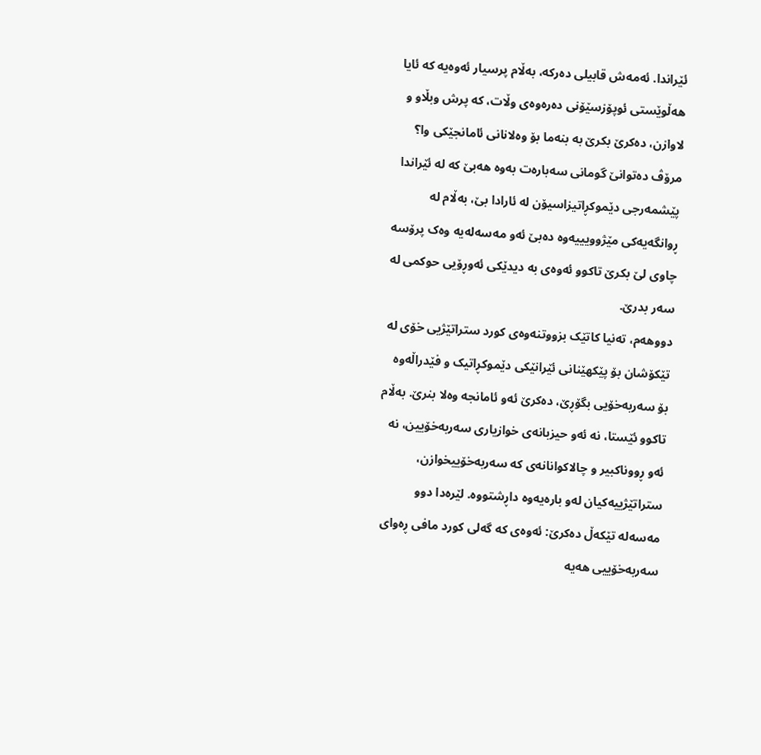ئێراندا. ئەمەش قابیلی دەرکە، بەڵام پرسیار ئەوەیە کە ئایا هەڵوێستی ئوپۆزسێۆنی دەرەوەی وڵات، کە پرش وبڵاو و لاوازن، دەکرێ بکرێ بە بنەما بۆ وەلانانی ئامانجێکی وا؟ مرۆڤ دەتوانێ گومانی سەبارەت بەوە هەبێ کە لە ئێراندا پێشمەرجی دێموکڕاتیزاسیۆن لە ئارادا بێ، بەڵام لە ڕوانگەیەکی مێژوویییەوە دەبێ ئەو مەسەلەیە وەک پرۆسە چاوی لێ بکرێ تاکوو ئەوەی بە دیدێکی ئەوڕۆیی حوکمی لە سەر بدرێ.
دووهەم، تەنیا کاتێک بزووتنەوەی کورد ستراتێژیی خۆی لە تێکۆشان بۆ پێکهێنانی ئێرانێکی دێموکڕاتیک و فێدراڵەوە بۆ سەربەخۆیی بگۆڕێ، دەکرێ ئەو ئامانجە وەلا بنرێ. بەڵام تاکوو ئێستا، نە ئەو حیزبانەی خوازیاری سەربەخۆیین، نە ئەو ڕووناکبیر و چالاکوانانەی کە سەربەخۆییخوازن، ستراتێژییەکیان لەو بارەیەوە داڕشتووە. لێرەدا دوو مەسەلە تێکەڵ دەکرێ: ئەوەی کە گەلی کورد مافی ڕەوای سەربەخۆییی هەیە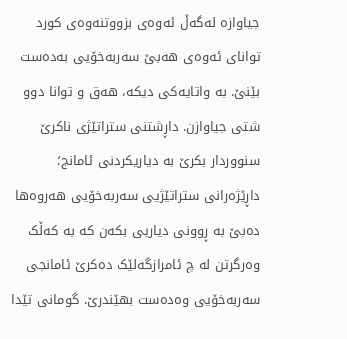جیاوازە لەگەڵ ئەوەی بزووتنەوەی کورد توانای ئەوەی هەبێ سەربەخۆیی بەدەست بێنێ. بە واتایەکی دیکە، هەق و توانا دوو شتی جیاوازن. داڕشتنی ستراتێژی ناکرێ سنووردار بکرێ بە دیاریکردنی ئامانج؛ داڕێژەرانی ستراتێژیی سەربەخۆیی هەروەها دەبێ بە ڕوونی دیاریی بکەن کە بە کەڵک وەرگرتن لە چ ئامرازگەلێک دەکرێ ئامانجی سەربەخۆیی وەدەست بهێندرێ. گومانی تێدا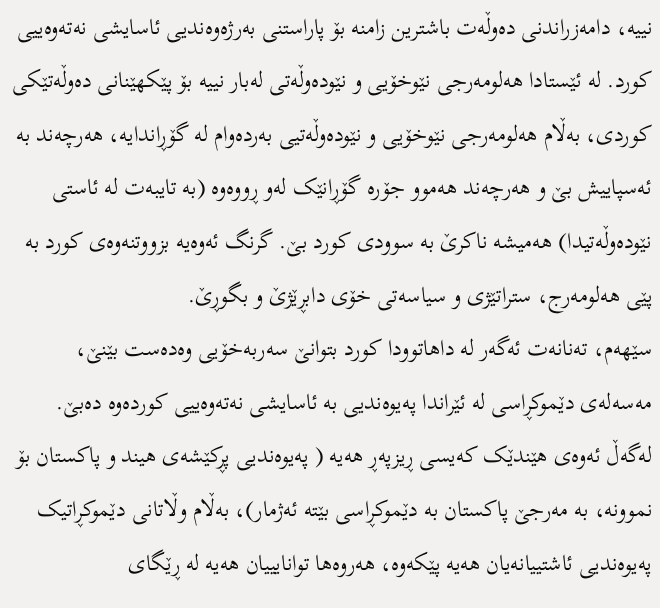نییە، دامەزراندنی دەوڵەت باشترین زامنە بۆ پاراستنی بەرژەوەندیی ئاسایشی نەتەوەییی کورد. لە ئێستادا هەلومەرجی نێوخۆیی و نێودەوڵەتی لەبار نییە بۆ پێکهێنانی دەوڵەتێکی کوردی، بەڵام هەلومەرجی نێوخۆیی و نێودەوڵەتیی بەردەوام لە گۆڕاندایە، هەرچەند بە ئەسپاییش بێ و هەرچەند هەموو جۆرە گۆڕانێک لەو ڕووەوە (بە تایبەت لە ئاستی نێودەوڵەتیدا) هەمیشە ناکرێ بە سوودی کورد بێ. گرنگ ئەوەیە بزووتنەوەی کورد بە پێی هەلومەرج، ستراتێژی و سیاسەتی خۆی دابڕێژێ و بگوڕێ.
سێهەم، تەنانەت ئەگەر لە داهاتوودا کورد بتوانێ سەربەخۆیی وەدەست بێنێ، مەسەلەی دێموکڕاسی لە ئێراندا پەیوەندیی بە ئاسایشی نەتەوەییی کوردەوە دەبێ. لەگەڵ ئەوەی هێندێک کەیسی ڕیزپەڕ هەیە ( پەیوەندیی پڕکێشەی هیند و پاکستان بۆ نموونە، بە مەرجێ پاکستان بە دێموکڕاسی بێتە ئەژمار)، بەڵام وڵاتانی دێموکڕاتیک پەیوەندیی ئاشتییانەیان هەیە پێکەوە، هەروەها توانایییان هەیە لە ڕێگای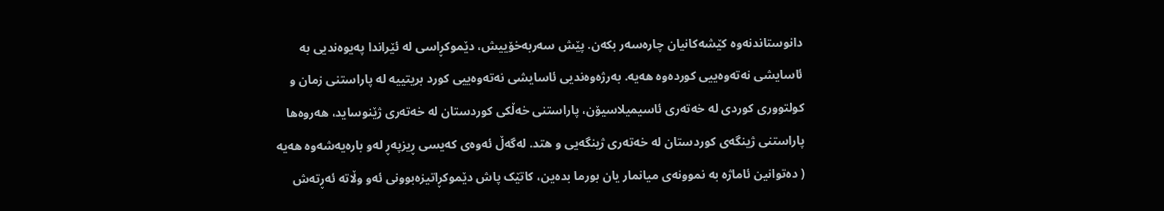دانوستاندنەوە کێشەکانیان چارەسەر بکەن. پێش سەربەخۆییش، دێموکڕاسی لە ئێراندا پەیوەندیی بە ئاسایشی نەتەوەییی کوردەوە هەیە. بەرژەوەندیی ئاسایشی نەتەوەییی کورد بریتییە لە پاراستنی زمان و کولتووری کوردی لە خەتەری ئاسیمیلاسیۆن، پاراستنی خەڵکی کوردستان لە خەتەری ژێنوساید، هەروەها پاراستنی ژینگەی کوردستان لە خەتەری ژینگەیی و هتد. لەگەڵ ئەوەی کەیسی ڕیزپەڕ لەو بارەیەشەوە هەیە ( دەتوانین ئاماژە بە نموونەی میانمار یان بورما بدەین، کاتێک پاش دێموکڕاتیزەبوونی ئەو وڵاتە ئەڕتەش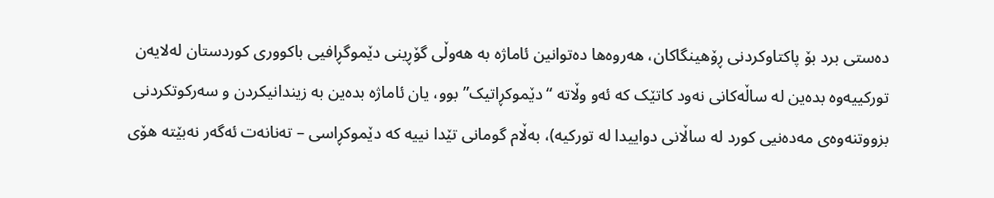دەستی برد بۆ پاکتاوکردنی ڕۆهینگاکان، هەروەها دەتوانین ئاماژە بە هەوڵی گۆڕینی دێموگڕافیی باکووری کوردستان لەلایەن تورکییەوە بدەین لە ساڵەکانی نەود کاتێک کە ئەو وڵاتە “دێموکڕاتیک” بوو، یان ئاماژە بدەین بە زیندانیکردن و سەرکوتکردنی بزووتنەوەی مەدەنیی کورد لە ساڵانی دواییدا لە تورکیە)، بەڵام گومانی تێدا نییە کە دێموکڕاسی – تەنانەت ئەگەر نەبێتە هۆی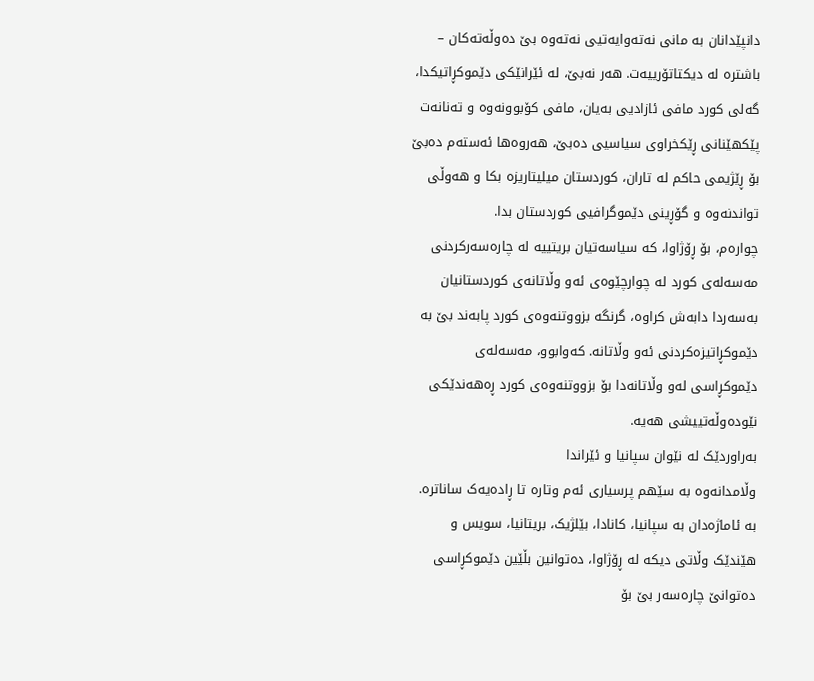دانپێدانان بە مانی نەتەوایەتیی نەتەوە بێ دەوڵەتەکان – باشترە لە دیکتاتۆرییەت. هەر نەبێ، لە ئێرانێکی دێموکڕاتیکدا، گەلی کورد مافی ئازادیی بەیان، مافی کۆبوونەوە و تەنانەت پێکهێنانی ڕێکخراوی سیاسیی دەبێ، هەروەها ئەستەم دەبێ بۆ ڕێژیمی حاکم لە تاران، کوردستان میلیتاریزە بکا و هەوڵی تواندنەوە و گۆڕینی دێموگرافیی کوردستان بدا.
چوارەم، بۆ ڕۆژاوا، کە سیاسەتیان بریتییە لە چارەسەرکردنی مەسەلەی کورد لە چوارچێوەی ئەو وڵاتانەی کوردستانیان بەسەردا دابەش کراوە، گرنگە بزووتنەوەی کورد پابەند بێ بە دێموکڕاتیزەکردنی ئەو وڵاتانە. کەوابوو، مەسەلەی دێموکڕاسی لەو وڵاتانەدا بۆ بزووتنەوەی کورد ڕەهەندێکی نێودەوڵەتییشی هەیە.
بەراوردێک لە نێوان سپانیا و ئێراندا
وڵامدانەوە بە سێهم پرسیاری ئەم وتارە تا ڕادەیەک ساناترە. بە ئاماژەدان بە سپانیا، کانادا، بێلژیک، بریتانیا، سویس و هێندێک وڵاتی دیکە لە ڕۆژاوا، دەتوانین بڵێین دێموکڕاسی دەتوانێ چارەسەر بێ بۆ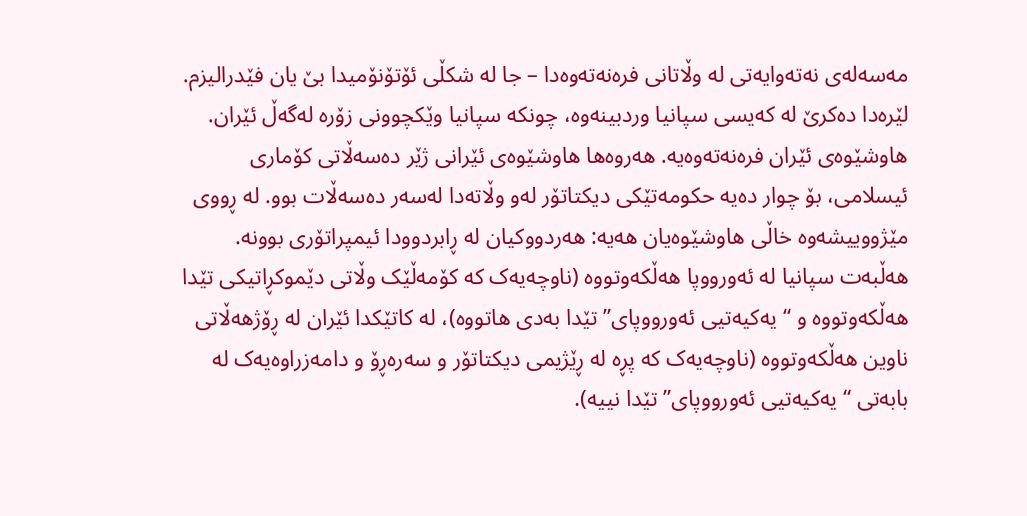مەسەلەی نەتەوایەتی لە وڵاتانی فرەنەتەوەدا – جا لە شکڵی ئۆتۆنۆمیدا بێ یان فێدرالیزم.
لێرەدا دەکرێ لە کەیسی سپانیا وردبینەوە، چونکە سپانیا وێکچوونی زۆرە لەگەڵ ئێران. هاوشێوەی ئێران فرەنەتەوەیە. هەروەها هاوشێوەی ئێرانی ژێر دەسەڵاتی کۆماری ئیسلامی، بۆ چوار دەیە حکومەتێکی دیکتاتۆر لەو وڵاتەدا لەسەر دەسەڵات بوو. لە ڕووی مێژووییشەوە خاڵی هاوشێوەیان هەیە: هەردووکیان لە ڕابردوودا ئیمپراتۆری بوونە. هەڵبەت سپانیا لە ئەورووپا هەڵکەوتووە (ناوچەیەک کە کۆمەڵێک وڵاتی دێموکڕاتیکی تێدا هەڵکەوتووە و “یەکیەتیی ئەورووپای” تێدا بەدی هاتووە)، لە کاتێکدا ئێران لە ڕۆژهەڵاتی ناوین هەڵکەوتووە (ناوچەیەک کە پڕە لە ڕێژیمی دیکتاتۆر و سەرەڕۆ و دامەزراوەیەک لە بابەتی “یەکیەتیی ئەورووپای” تێدا نییە).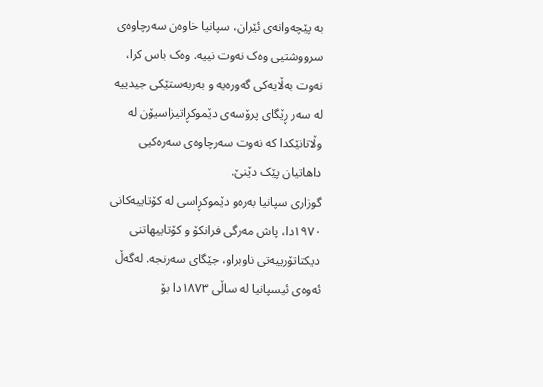بە پێچەوانەی ئێران، سپانیا خاوەن سەرچاوەی سرووشتیی وەک نەوت نییە. وەک باس کرا، نەوت بەڵایەکی گەورەیە و بەربەستێکی جیدییە لە سەر ڕێگای پرۆسەی دێموکڕاتیزاسیۆن لە وڵاتانێکدا کە نەوت سەرچاوەی سەرەکیی داهاتیان پێک دێنێ.
گوزاری سپانیا بەرەو دێموکڕاسی لە کۆتاییەکانی ١٩٧٠دا، پاش مەرگی فرانکۆ و کۆتاییهاتنی دیکتاتۆرییەتی ناوبراو، جێگای سەرنجە. لەگەڵ ئەوەی ئیسپانیا لە ساڵی ١٨٧٣دا بۆ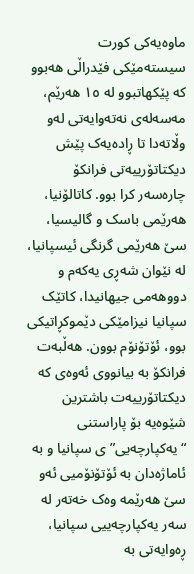ماوەیەکی کورت سیستەمێکی فێدراڵی هەبوو کە پێکهاتبوو لە ١٥ هەرێم، مەسەلەی نەتەوایەتی لەو وڵاتەدا تا ڕادەیەک پێش دیکتاتۆرییەتی فرانکۆ چارەسەر کرا بوو. کاتالۆنیا، هەرێمی باسک و گالیسیا، سێ هەرێمی گرنگی ئیسپانیا، لە نێوان شەڕی یەکەم و دووهەمی جیهانیدا، کاتێک سپانیا نیزامێکی دێموکڕاتیکی بوو، ئۆتۆنۆم بوون. هەڵبەت فرانکۆ بە بیانووی ئەوەی کە دیکتاتۆرییەت باشترین شێوەیە بۆ پاراستنی “یەکپارچەیی”ی سپانیا و بە ئاماژەدان بە ئۆتۆنۆمیی ئەو سێ هەرێمە وەک خەتەر لە سەر یەکپارچەییی سپانیا، ڕەوایەتی بە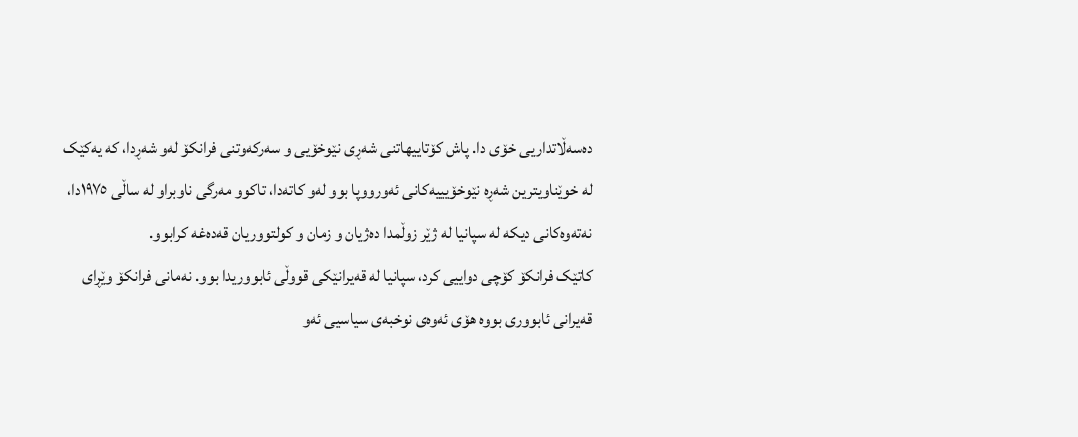دەسەڵاتداریی خۆی دا. پاش کۆتاییهاتنی شەڕی نێوخۆیی و سەرکەوتنی فرانکۆ لەو شەڕدا، کە یەکێک لە خوێناویترین شەڕە نێوخۆیییەکانی ئەورووپا بوو لەو کاتەدا، تاکوو مەرگی ناوبراو لە ساڵی ١٩٧٥دا، نەتەوەکانی دیکە لە سپانیا لە ژێر زوڵمدا دەژیان و زمان و کولتووریان قەدەغە کرابوو.
کاتێک فرانکۆ کۆچی دواییی کرد، سپانیا لە قەیرانێکی قووڵی ئابووریدا بوو. نەمانی فرانکۆ وێڕای قەیرانی ئابووری بووە هۆی ئەوەی نوخبەی سیاسیی ئەو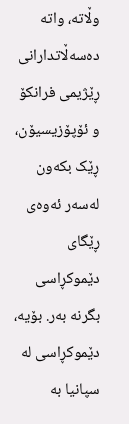وڵاتە، واتە دەسەڵاتدارانی ڕێژیمی فرانکۆ و ئۆپۆزیسیۆن، ڕێک بکەون لەسەر ئەوەی ڕێگای دێموکڕاسی بگرنە بەر. بۆیە، دێموکڕاسی لە سپانیا بە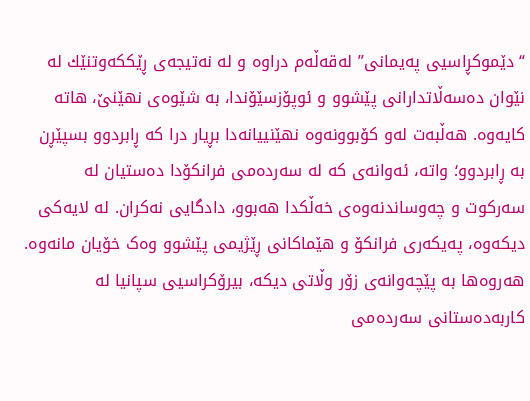“دێموکڕاسیی پەیمانی” لەقەڵەم دراوە و لە نەتیجەی ڕێککەوتنێك لە نێوان دەسەڵاتدارانی پێشوو و ئوپۆزسێۆندا، بە شێوەی نهێنێ، هاتە کایەوە. هەڵبەت لەو کۆبوونەوە نهێنییانەدا بڕیار درا کە ڕابردوو بسپێڕن بە ڕابردوو؛ واتە، ئەوانەی کە لە سەردەمی فرانکۆدا دەستیان لە سەرکوت و چەوساندنەوەی خەڵکدا هەبوو، دادگایی نەکران. لە لایەکی دیکەوە، پەیکەری فرانکۆ و هێماکانی ڕێژیمی پێشوو وەک خۆیان مانەوە. هەروەها بە پێچەوانەی زۆر وڵاتی دیکە، بیرۆکراسیی سپانیا لە کاربەدەستانی سەردەمی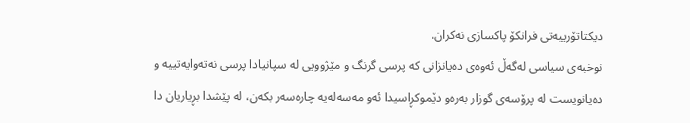دیکتاتۆرییەتی فرانکۆ پاکسازی نەکران.
نوخبەی سیاسی لەگەڵ ئەوەی دەیانزانی کە پرسی گرنگ و مێژوویی لە سپانیادا پرسی نەتەوایەتییە و دەیانویست لە پرۆسەی گوزار بەرەو دێموکڕاسیدا ئەو مەسەلەیە چارەسەر بکەن، لە پێشدا بڕیاریان دا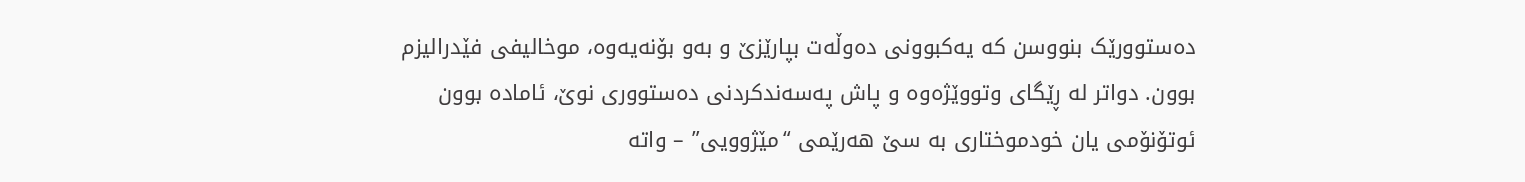دەستوورێک بنووسن کە یەکبوونی دەوڵەت بپارێزێ و بەو بۆنەیەوە، موخالیفی فێدرالیزم بوون. دواتر لە ڕێگای وتووێژەوە و پاش پەسەندکردنی دەستووری نوێ، ئامادە بوون ئوتۆنۆمی یان خودموختاری بە سێ هەرێمی “مێژوویی” – واتە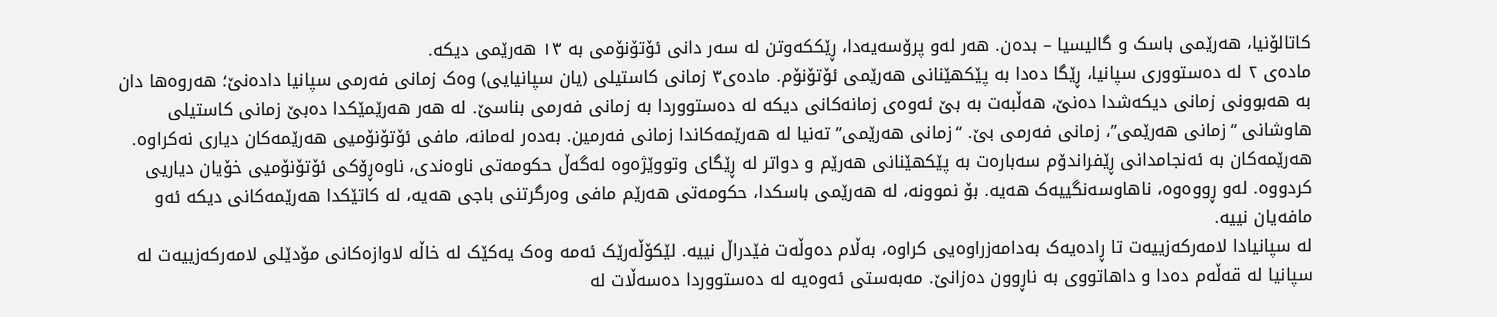کاتالۆنیا، هەرێمی باسک و گالیسیا – بدەن. هەر لەو پرۆسەیەدا، ڕێککەوتن لە سەر دانی ئۆتۆنۆمی بە ١٣ هەرێمی دیکە.
مادەی ٢ لە دەستووری سپانیا، ڕێگا دەدا بە پێکهێنانی هەرێمی ئۆتۆنۆم. مادەی٣ زمانی کاستیلی (یان سپانیایی) وەک زمانی فەرمی سپانیا دادەنێ؛ هەروەها دان بە هەبوونی زمانی دیکەشدا دەنێ، هەڵبەت بە بێ ئەوەی زمانەکانی دیکە لە دەستووردا بە زمانی فەرمی بناسێ. لە هەر هەرێمێکدا دەبێ زمانی کاستیلی هاوشانی “زمانی هەرێمی”، زمانی فەرمی بێ. “زمانی هەرێمی” تەنیا لە هەرێمەکاندا زمانی فەرمین. بەدەر لەمانە، مافی ئۆتۆنۆمیی هەرێمەکان دیاری نەکراوە. هەرێمەکان بە ئەنجامدانی ڕێفراندۆم سەبارەت بە پێکهێنانی هەرێم و دواتر لە ڕێگای وتووێژەوە لەگەڵ حکومەتی ناوەندی، ناوەڕۆکی ئۆتۆنۆمیی خۆیان دیاریی کردووە. لەو ڕووەوە، ناهاوسەنگییەک هەیە. بۆ نموونە، لە هەرێمی باسکدا، حکومەتی هەرێم مافی وەرگرتنی باجی هەیە، لە کاتێکدا هەرێمەکانی دیکە ئەو مافەیان نییە.
لە سپانیادا لامەرکەزییەت تا ڕادەیەک بەدامەزراوەیی کراوە، بەڵام دەوڵەت فێدراڵ نییە. لێکۆڵەرێک ئەمە وەک یەکێک لە خاڵە لاوازەکانی مۆدێلی لامەرکەزییەت لە سپانیا لە قەڵەم دەدا و داهاتووی بە ناڕوون دەزانێ. مەبەستی ئەوەیە لە دەستووردا دەسەڵات لە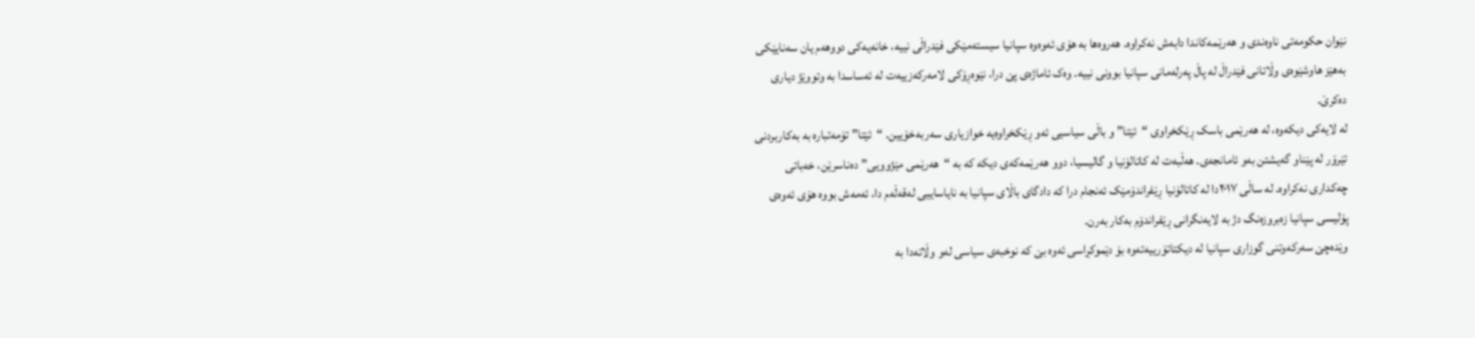نێوان حکومەتی ناوەندی و هەرێمەکاندا دابەش نەکراوە. هەروەها بە هۆی ئەوەوە سپانیا سیستەمێکی فێدراڵی نییە، خانەیەکی دووهەم یان سەنایێکی بەهێز هاوشێوەی وڵاتانی فێدراڵ لە پاڵ پەرلەمانی سپانیا بوونی نییە. وەک ئاماژەی پێ درا، نێوەڕۆکی لامەرکەزییەت لە ئەساسدا بە وتووێژ دیاری دەکرێ.
لە لایەکی دیکەوە، لە هەرێمی باسک ڕێکخراوی “ئێتا” و باڵی سیاسیی ئەو ڕێکخراوەیە خوازیاری سەربەخۆیین. “ئێتا” تۆمەتبارە بە بەکاربردنی تێرۆر لە پێناو گەیشتن بەو ئامانجەی. هەڵبەت لە کاتالۆنیا و گالیسیا، دوو هەرێمەکەی دیکە کە بە “هەرێمی مێژوویی” دەناسرێن، خەباتی چەکداری نەکراوە. لە ساڵی ٢٠١٧دا لە کاتالۆنیا ڕێفراندۆمێک ئەنجام درا کە دادگای باڵای سپانیا بە نایاساییی لەقەڵەم دا، ئەمەش بووە هۆی ئەوەی پۆلیسی سپانیا زەبروزەنگ دژ بە لایەنگرانی ڕێفراندۆم بەکار بەرن.
وێدەچێ سەرکەوتنی گوزاری سپانیا لە دیکتاتۆرییەتەوە بۆ دێموکڕاسی ئەوە بێ کە نوخبەی سیاسی لەو وڵاتەدا بە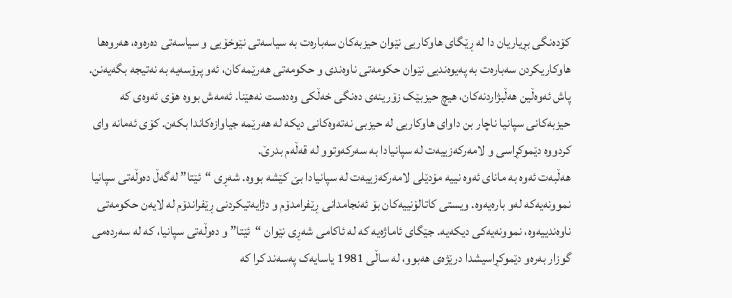کۆدەنگی بڕیاریان دا لە ڕێگای هاوکاریی نێوان حیزبەکان سەبارەت بە سیاسەتی نێوخۆیی و سیاسەتی دەرەوە، هەروەها هاوکاریکردن سەبارەت بە پەیوەندیی نێوان حکومەتی ناوەندی و حکومەتی هەرێمەکان، ئەو پرۆسەیە بە نەتیجە بگەیەنن. پاش ئەوەڵین هەڵبژاردنەکان، هیچ حیزبێک زۆرینەی دەنگی خەڵکی وەدەست نەهێنا. ئەمەش بووە هۆی ئەوەی کە حیزبەکانی سپانیا ناچار بن داوای هاوکاریی لە حیزبی نەتەوەکانی دیکە لە هەرێمە جیاوازەکاندا بکەن. کۆی ئەمانە وای کردووە دێموکڕاسی و لامەرکەزییەت لە سپانیادا بە سەرکەوتوو لە قەڵەم بدرێ.
هەڵبەت ئەوە بە مانای ئەوە نییە مۆدێلی لامەرکەزییەت لە سپانیادا بێ کێشە بووە. شەڕی “ئێتا” لەگەڵ دەوڵەتی سپانیا نموونەیەکە لەو بارەیەوە. ویستی کاتالۆنییەکان بۆ ئەنجامدانی ڕێفرامدۆم و دژایەتیکردنی ڕێفراندۆم لە لایەن حکومەتی ناوەندییەوە، نموونەیەکی دیکەیە. جێگای ئاماژەیە کە لە ئاکامی شەڕی نێوان “ئێتا” و دەوڵەتی سپانیا، کە لە سەردەمی گوزار بەرەو دێموکڕاسیشدا درێژەی هەبوو، لە ساڵی 1981 یاسایەک پەسەند کرا کە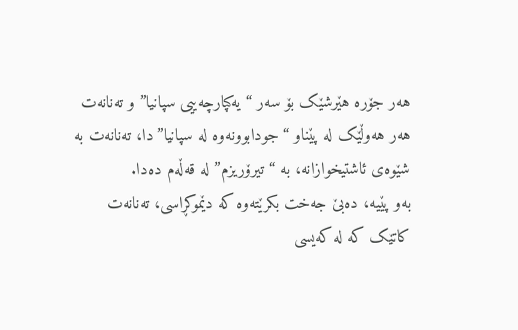هەر جۆرە هێرشێک بۆ سەر “یەکپارچەییی سپانیا” و تەنانەت هەر هەوڵێک لە پێناو “جودابوونەوە لە سپانیا”دا، تەنانەت بە شێوەی ئاشتیخوازانە، بە “تیرۆریزم” لە قەڵەم دەدا.
بەو پێیە، دەبێ جەخت بکرێتەوە کە دێموکڕاسی، تەنانەت کاتێک کە لە کەیسی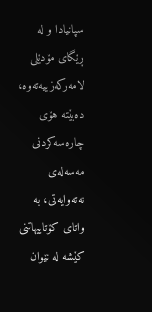سپانیادا و لە ڕێگای مۆدێلی لامەرکەزییەتەوە، دەبێتە هۆی چارەسەکردنی مەسەلەی نەتەوایەتی، بە واتای کۆتاییهاتنی کێشە لە نێوان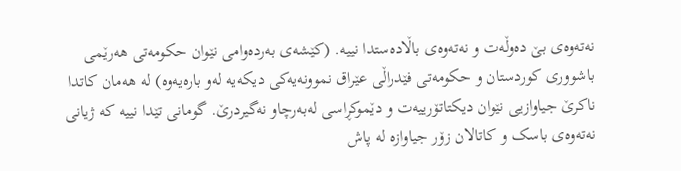نەتەوەی بێ دەوڵەت و نەتەوەی باڵادەستدا نییە. (کێشەی بەردەوامی نێوان حکومەتی هەرێمی باشووری کوردستان و حکومەتی فێدراڵی عێراق نموونەیەکی دیکەیە لەو بارەیەوە) لە هەمان کاتدا ناکرێ جیاوازیی نێوان دیکتاتۆرییەت و دێموکڕاسی لەبەرچاو نەگیردرێ. گومانی تێدا نییە کە ژیانی نەتەوەی باسک و کاتالان زۆر جیاوازە لە پاش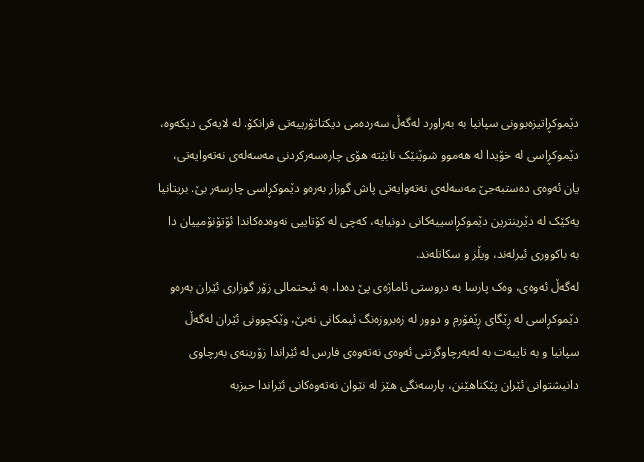دێموکڕاتیزەبوونی سپانیا بە بەراورد لەگەڵ سەردەمی دیکتاتۆرییەتی فرانکۆ. لە لایەکی دیکەوە، دێموکڕاسی لە خۆیدا لە هەموو شوێنێک نابێتە هۆی چارەسەرکردنی مەسەلەی نەتەوایەتی، یان ئەوەی دەستبەجێ مەسەلەی نەتەوایەتی پاش گوزار بەرەو دێموکڕاسی چارسەر بێ. بریتانیا یەکێک لە دێرینترین دێموکڕاسییەکانی دونیایە، کەچی لە کۆتاییی نەوەدەکاندا ئۆتۆنۆمییان دا بە باکووری ئیرلەند، ویڵز و سکاتلەند.
لەگەڵ ئەوەی، وەک پارسا بە دروستی ئاماژەی پێ دەدا، بە ئیحتمالی زۆر گوزاری ئێران بەرەو دێموکڕاسی لە ڕێگای ڕێفۆرم و دوور لە زەبروزەنگ ئیمکانی نەبێ، وێکچوونی ئێران لەگەڵ سپانیا و بە تایبەت بە لەبەرچاوگرتنی ئەوەی نەتەوەی فارس لە ئێراندا زۆرینەی بەرچاوی دانیشتوانی ئێران پێکناهێنن، پارسەنگی هێز لە نێوان نەتەوەکانی ئێراندا حیزبە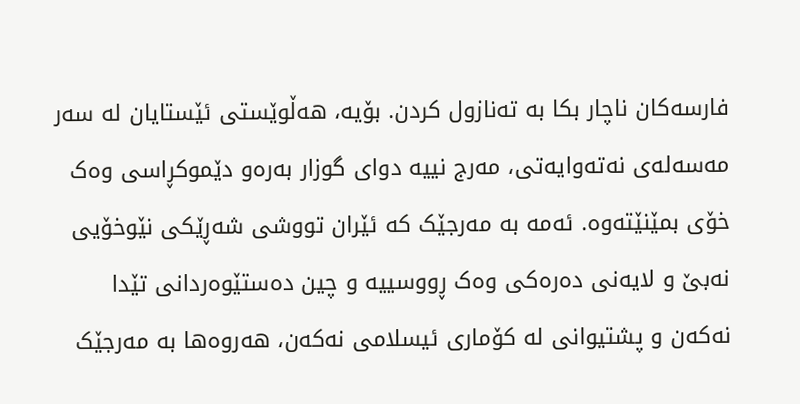فارسەکان ناچار بکا بە تەنازول کردن. بۆیە، هەڵوێستی ئێستایان لە سەر مەسەلەی نەتەوایەتی، مەرج نییە دوای گوزار بەرەو دێموکڕاسی وەک خۆی بمێنێتەوە. ئەمە بە مەرجێک کە ئێران تووشی شەڕێکی نێوخۆیی نەبێ و لایەنی دەرەکی وەک ڕووسییە و چین دەستێوەردانی تێدا نەکەن و پشتیوانی لە کۆماری ئیسلامی نەکەن، هەروەها بە مەرجێک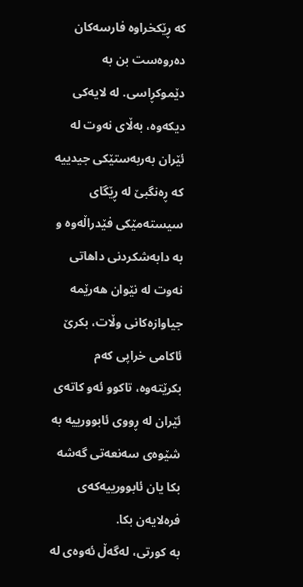کە ڕێکخراوە فارسەکان دەروەست بن بە دێموکڕاسی. لە لایەکی دیکەوە، بەڵای نەوت لە ئێران بەربەستێکی جیدییە کە ڕەنگبێ لە ڕێگای سیستەمێکی فێدراڵەوە و بە دابەشکردنی داهاتی نەوت لە نێوان هەرێمە جیاوازەکانی وڵات، بکرێ ئاکامی خراپی کەم بکرێتەوە، تاکوو ئەو کاتەی ئێران لە ڕووی ئابوورییە بە شێوەی سەنعەتی گەشە بکا یان ئابوورییەکەی فرەلایەن بکا.
بە کورتی، لەگەڵ ئەوەی لە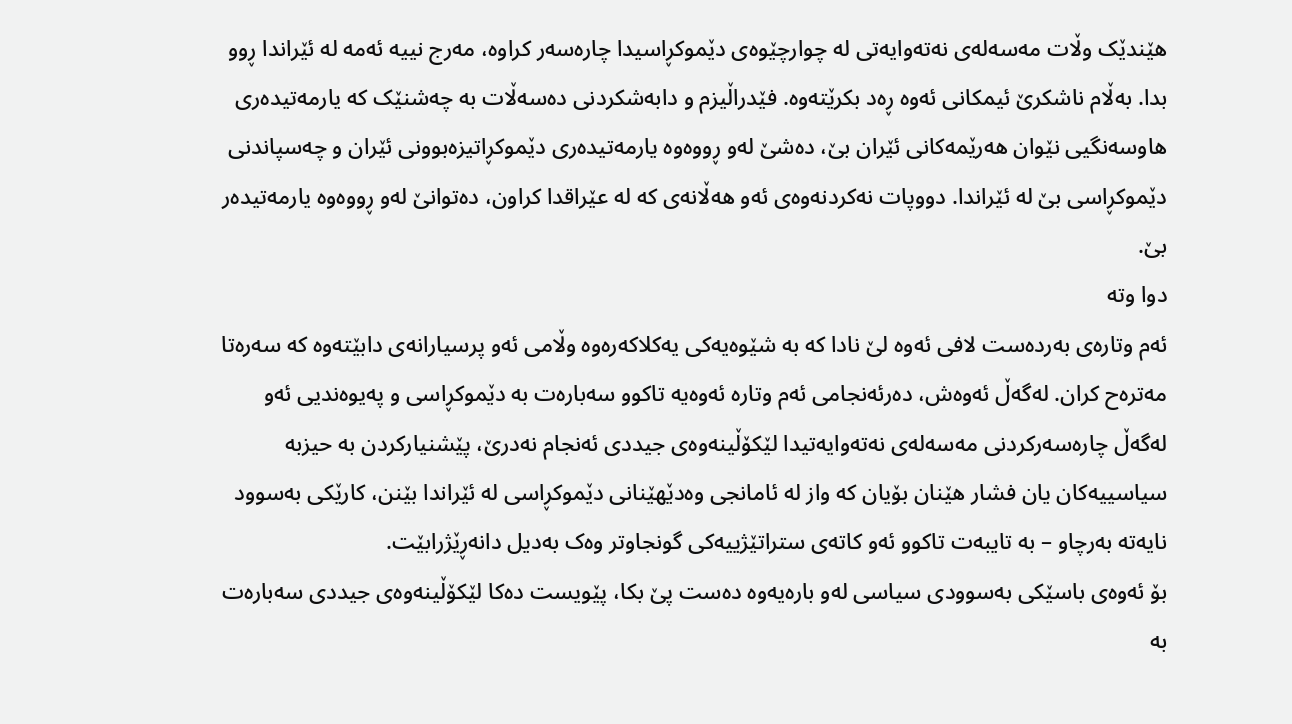هێندێک وڵات مەسەلەی نەتەوایەتی لە چوارچێوەی دێموکڕاسیدا چارەسەر کراوە، مەرج نییە ئەمە لە ئێراندا ڕوو بدا. بەڵام ناشکرێ ئیمکانی ئەوە ڕەد بکرێتەوە. فێدراڵیزم و دابەشکردنی دەسەڵات بە چەشنێک کە یارمەتیدەری هاوسەنگیی نێوان هەرێمەکانی ئێران بێ، دەشێ لەو ڕووەوە یارمەتیدەری دێموکڕاتیزەبوونی ئێران و چەسپاندنی دێموکڕاسی بێ لە ئێراندا. دووپات نەکردنەوەی ئەو هەڵانەی کە لە عێراقدا کراون، دەتوانێ لەو ڕووەوە یارمەتیدەر بێ.
دوا وتە
ئەم وتارەی بەردەست لافی ئەوە لێ نادا کە بە شێوەیەکی یەکلاکەرەوە وڵامی ئەو پرسیارانەی دابێتەوە کە سەرەتا مەترەح کران. لەگەڵ ئەوەش، دەرئەنجامی ئەم وتارە ئەوەیە تاکوو سەبارەت بە دێموکڕاسی و پەیوەندیی ئەو لەگەڵ چارەسەرکردنی مەسەلەی نەتەوایەتیدا لێکۆڵینەوەی جیددی ئەنجام نەدرێ، پێشنیارکردن بە حیزبە سیاسییەکان یان فشار هێنان بۆیان کە واز لە ئامانجی وەدێهێنانی دێموکڕاسی لە ئێراندا بێنن، کارێکی بەسوود نایەتە بەرچاو – بە تایبەت تاکوو ئەو کاتەی ستراتێژییەکی گونجاوتر وەک بەدیل دانەڕێژرابێت.
بۆ ئەوەی باسێکی بەسوودی سیاسی لەو بارەیەوە دەست پێ بکا، پێویست دەکا لێکۆڵینەوەی جیددی سەبارەت بە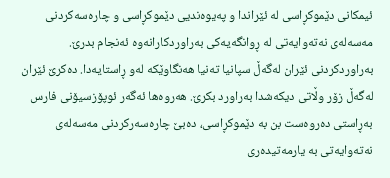ئیمکانی دێموکڕاسی لە ئێراندا و پەیوەندیی دێموکڕاسی و چارەسەکردنی مەسەلەی نەتەوایەتی لە ڕوانگەیەکی بەراوردکارانەوە ئەنجام بدرێ. بەراوردکردنی ئێران لەگەڵ سپانیا تەنیا هەنگاوێکە لەو ڕاستایەدا. دەکرێ ئێران لەگەڵ زۆر وڵاتی دیکەشدا بەراورد بکرێ. هەروەها ئەگەر ئوپۆزسیۆنی فارس بەڕاستی دەروەست بن بە دێموکڕاسی، دەبێ چارەسەرکردنی مەسەلەی نەتەوایەتی بە یارمەتیدەری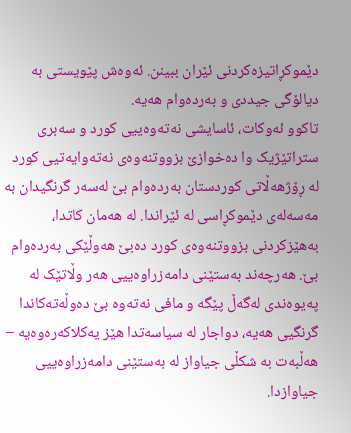دێموکڕاتیزەکردنی ئێران ببینن. ئەوەش پێویستی بە دیالۆگی جیددی و بەردەوام هەیە.
تاکوو ئەوکات، ئاسایشی نەتەوەییی کورد و سەبری ستراتێژیک وا دەخوازێ بزووتنەوەی نەتەوایەتیی کورد لە ڕۆژهەڵاتی کوردستان بەردەوام بێ لەسەر گرنگیدان بە مەسەلەی دێموکڕاسی لە ئێراندا. لە هەمان کاتدا، بەهێزکردنی بزووتنەوەی کورد دەبێ هەوڵێكی بەردەوام بێ. هەرچەند بەستێنی دامەزراوەییی هەر وڵاتێک لە پەیوەندی لەگەڵ پێگە و مافی نەتەوە بێ دەوڵەتەکاندا گرنگیی هەیە، دواجار لە سیاسەتدا هێز یەکلاکەرەوەیە – هەڵبەت بە شکڵی جیاواز لە بەستێنی دامەزراوەییی جیاوازدا.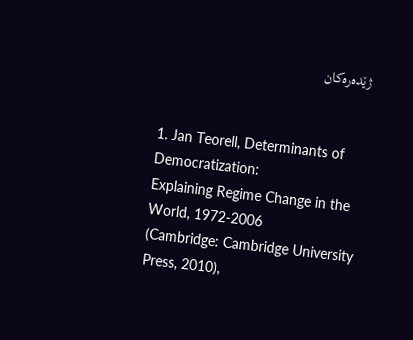ژێدەرەکان


1. Jan Teorell, Determinants of Democratization:
Explaining Regime Change in the World, 1972-2006
(Cambridge: Cambridge University Press, 2010),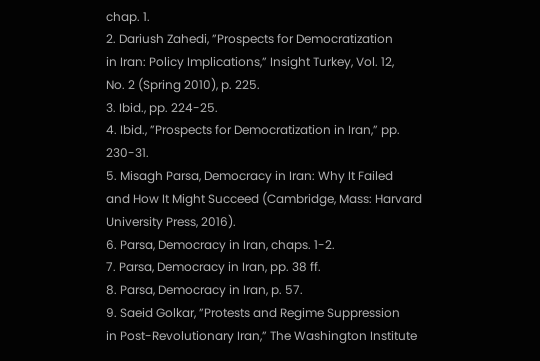chap. 1.
2. Dariush Zahedi, ”Prospects for Democratization
in Iran: Policy Implications,” Insight Turkey, Vol. 12,
No. 2 (Spring 2010), p. 225.
3. Ibid., pp. 224-25.
4. Ibid., ”Prospects for Democratization in Iran,” pp.
230-31.
5. Misagh Parsa, Democracy in Iran: Why It Failed
and How It Might Succeed (Cambridge, Mass: Harvard
University Press, 2016).
6. Parsa, Democracy in Iran, chaps. 1-2.
7. Parsa, Democracy in Iran, pp. 38 ff.
8. Parsa, Democracy in Iran, p. 57.
9. Saeid Golkar, ”Protests and Regime Suppression
in Post-Revolutionary Iran,” The Washington Institute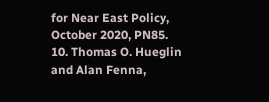for Near East Policy, October 2020, PN85.
10. Thomas O. Hueglin and Alan Fenna,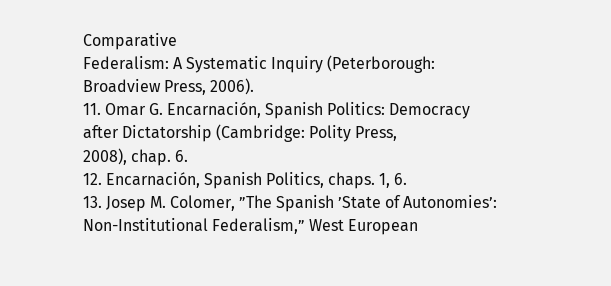Comparative
Federalism: A Systematic Inquiry (Peterborough:
Broadview Press, 2006).
11. Omar G. Encarnación, Spanish Politics: Democracy
after Dictatorship (Cambridge: Polity Press,
2008), chap. 6.
12. Encarnación, Spanish Politics, chaps. 1, 6.
13. Josep M. Colomer, ”The Spanish ’State of Autonomies’:
Non-Institutional Federalism,” West European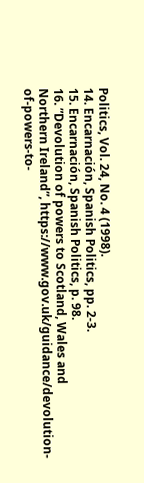Politics, Vol. 24, No. 4 (1998).
14. Encarnación, Spanish Politics, pp. 2-3.
15. Encarnación, Spanish Politics, p. 98.
16. ”Devolution of powers to Scotland, Wales and
Northern Ireland”, https://www.gov.uk/guidance/devolution-
of-powers-to-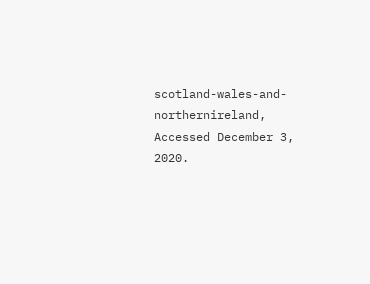scotland-wales-and-northernireland,
Accessed December 3, 2020.